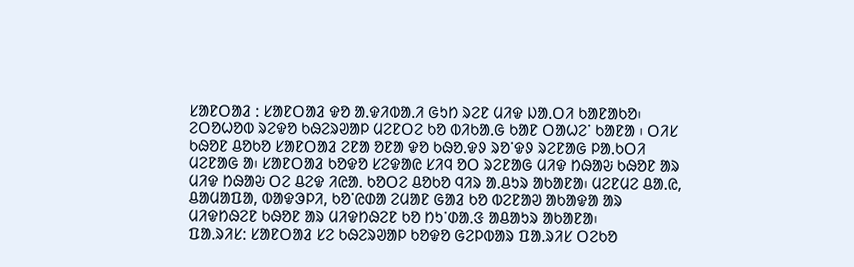ᱥᱟᱱᱛᱟᱲ ᱺ ᱥᱟᱱᱛᱟᱲ ᱫᱚ ᱟᱹᱫᱤᱵᱟᱹᱤ ᱜᱩᱴ ᱨᱮᱱ ᱢᱤᱫ ᱡᱟᱹᱛᱤ ᱠᱟᱱᱟᱠᱚ᱾ ᱮᱛᱚᱦᱚᱵ ᱨᱮᱫᱚ ᱠᱷᱮᱨᱣᱟᱞ ᱢᱮᱱᱛᱮ ᱠᱚ ᱵᱤᱠᱟᱹᱜ ᱠᱟᱱ ᱛᱟᱦᱮᱸ ᱠᱟᱱᱟ ᱾ ᱛᱤᱥ ᱠᱷᱚᱱ ᱪᱚᱠᱚ ᱥᱟᱱᱛᱟᱲ ᱮᱱᱟ ᱚᱱᱟ ᱫᱚ ᱠᱷᱚᱹᱫᱽ ᱨᱚᱸᱫᱽ ᱨᱮᱱᱟᱜ ᱞᱟᱹᱠᱛᱤ ᱢᱮᱱᱟᱜ ᱟ᱾ ᱥᱟᱱᱛᱟᱲ ᱠᱚᱫᱚ ᱥᱮᱫᱟᱭ ᱥᱤᱧ ᱚᱛ ᱨᱮᱱᱟᱜ ᱢᱤᱫ ᱴᱷᱟᱶ ᱠᱷᱚᱱ ᱟᱨ ᱢᱤᱫ ᱴᱷᱟᱶ ᱛᱮ ᱪᱮᱫ ᱤᱭᱟᱹ ᱠᱚᱛᱮ ᱪᱚᱠᱚ ᱧᱤᱨ ᱟᱹᱪᱩᱨ ᱟᱠᱟᱱᱟ᱾ ᱢᱮᱱᱢᱮ ᱪᱟᱹᱭ, ᱪᱟᱢᱟᱯᱟ, ᱵᱟᱫᱳᱞᱤ, ᱠᱚᱸᱭᱰᱟ ᱮᱢᱟᱱ ᱜᱟᱲ ᱠᱚ ᱵᱮᱱᱟᱣ ᱟᱠᱟᱫᱟ ᱟᱨ ᱢᱤᱫᱴᱷᱮᱱ ᱠᱷᱚᱱ ᱟᱨ ᱢᱤᱫᱴᱷᱮᱱ ᱠᱚ ᱴᱩᱸᱰᱟᱹᱝ ᱟᱪᱟᱩᱨ ᱟᱠᱟᱱᱟ᱾
ᱯᱟᱹᱨᱤᱥᱺ ᱥᱟᱱᱛᱟᱲ ᱥᱮ ᱠᱷᱮᱨᱣᱟᱞ ᱠᱚᱫᱚ ᱜᱮᱞᱵᱟᱨ ᱯᱟᱹᱨᱤᱥ ᱛᱮᱠᱚ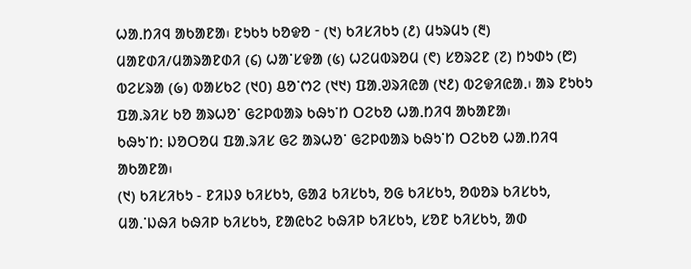ᱦᱟᱹᱴᱤᱧ ᱟᱠᱟᱱᱟ᱾ ᱱᱩᱠᱩ ᱠᱚᱫᱚ ᱼ (᱑) ᱠᱤᱥᱤᱠᱩ (᱒) ᱢᱩᱨᱢᱩ (᱓) ᱢᱟᱱᱰᱤ/ᱢᱟᱨᱟᱱᱰᱤ (᱔) ᱦᱟᱸᱥᱫᱟ (᱕) ᱦᱮᱢᱵᱨᱚᱢ (᱖) ᱥᱚᱨᱮᱱ (᱗) ᱴᱩᱰᱩ (᱘) ᱵᱮᱥᱨᱟ (᱙) ᱵᱟᱥᱠᱮ (᱑᱐) ᱪᱚᱸᱬᱮ (᱑᱑) ᱯᱟᱹᱣᱨᱤᱭᱟ (᱑᱒) ᱵᱮᱫᱤᱭᱟᱹ᱾ ᱟᱨ ᱱᱩᱠᱩ ᱯᱟᱹᱨᱤᱥ ᱠᱚ ᱟᱨᱦᱚᱸ ᱜᱮᱞᱵᱟᱨ ᱠᱷᱩᱸᱴ ᱛᱮᱠᱚ ᱦᱟᱹᱴᱤᱧ ᱟᱠᱟᱱᱟ᱾
ᱠᱷᱩᱸᱴᱺ ᱡᱚᱛᱚᱢ ᱯᱟᱹᱨᱤᱥ ᱜᱮ ᱟᱨᱦᱚᱸ ᱜᱮᱞᱵᱟᱨ ᱠᱷᱩᱸᱴ ᱛᱮᱠᱚ ᱦᱟᱹᱴᱤᱧ ᱟᱠᱟᱱᱟ᱾
(᱑) ᱠᱤᱥᱤᱠᱩ - ᱱᱤᱡᱽ ᱠᱤᱥᱠᱩ, ᱜᱟᱲ ᱠᱤᱥᱠᱩ, ᱚᱜ ᱠᱤᱥᱠᱩ, ᱚᱵᱚᱨ ᱠᱤᱥᱠᱩ, ᱢᱟᱹᱸᱡᱷᱤ ᱠᱷᱤᱞ ᱠᱤᱥᱠᱩ, ᱱᱟᱭᱠᱮ ᱠᱷᱤᱞ ᱠᱤᱥᱠᱩ, ᱥᱚᱱ ᱠᱤᱥᱠᱩ, ᱟᱰ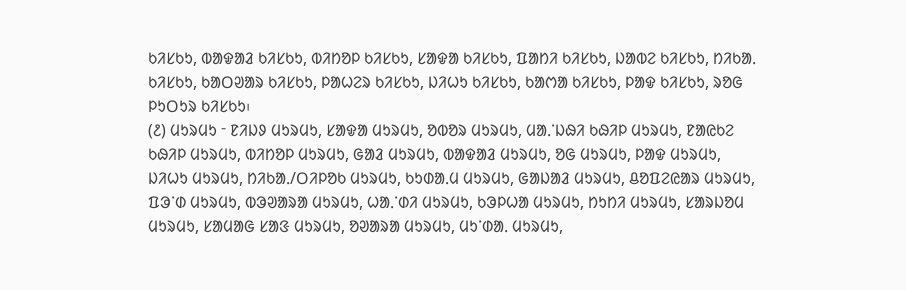ᱠᱤᱥᱠᱩ, ᱵᱟᱫᱟᱲ ᱠᱤᱥᱠᱩ, ᱵᱤᱴᱚᱞ ᱠᱤᱥᱠᱩ, ᱥᱟᱫᱟ ᱠᱤᱥᱠᱩ, ᱯᱟᱴᱤ ᱠᱤᱥᱠᱩ, ᱡᱟᱵᱮ ᱠᱤᱥᱠᱩ, ᱴᱤᱠᱟᱹ ᱠᱤᱥᱠᱩ, ᱠᱟᱛᱣᱟᱨ ᱠᱤᱥᱠᱩ, ᱞᱟᱦᱮᱨ ᱠᱤᱥᱠᱩ, ᱡᱤᱦᱩ ᱠᱤᱥᱠᱩ, ᱠᱟᱬᱟ ᱠᱤᱥᱠᱩ, ᱞᱟᱫ ᱠᱤᱥᱠᱩ, ᱨᱚᱜ ᱞᱩᱛᱩᱨ ᱠᱤᱥᱠᱩ᱾
(᱒) ᱢᱩᱨᱢᱩ ᱼ ᱱᱤᱡᱽ ᱢᱩᱨᱢᱩ, ᱥᱟᱫᱟ ᱢᱩᱨᱢᱩ, ᱚᱵᱚᱨ ᱢᱩᱨᱢᱩ, ᱢᱟᱹᱸᱡᱷᱤ ᱠᱷᱤᱞ ᱢᱩᱨᱢᱩ, ᱱᱟᱭᱠᱮ ᱠᱷᱤᱞ ᱢᱩᱨᱢᱩ, ᱵᱤᱴᱚᱞ ᱢᱩᱨᱢᱩ, ᱜᱟᱲ ᱢᱩᱨᱢᱩ, ᱵᱟᱫᱟᱲ ᱢᱩᱨᱢᱩ, ᱚᱜ ᱢᱩᱨᱢᱩ, ᱞᱟᱫ ᱢᱩᱨᱢᱩ, ᱡᱤᱦᱩ ᱢᱩᱨᱢᱩ, ᱴᱤᱠᱟᱹ/ᱛᱤᱞᱚᱠ ᱢᱩᱨᱢᱩ, ᱠᱩᱰᱟᱹᱢ ᱢᱩᱨᱢᱩ, ᱜᱟᱡᱟᱲ ᱢᱩᱨᱢᱩ, ᱪᱚᱯᱮᱭᱟᱨ ᱢᱩᱨᱢᱩ, ᱯᱳᱸᱰ ᱢᱩᱨᱢᱩ, ᱵᱳᱣᱟᱨᱟ ᱢᱩᱨᱢᱩ, ᱦᱟᱹᱸᱰᱤ ᱢᱩᱨᱢᱩ, ᱠᱳᱞᱦᱟ ᱢᱩᱨᱢᱩ, ᱴᱩᱴᱤ ᱢᱩᱨᱢᱩ, ᱥᱟᱨᱡᱚᱢ ᱢᱩᱨᱢᱩ, ᱥᱟᱢᱟᱜ ᱥᱟᱝ ᱢᱩᱨᱢᱩ, ᱚᱣᱟᱨᱟ ᱢᱩᱨᱢᱩ, ᱢᱩᱸᱰᱟᱹ ᱢᱩᱨᱢᱩ,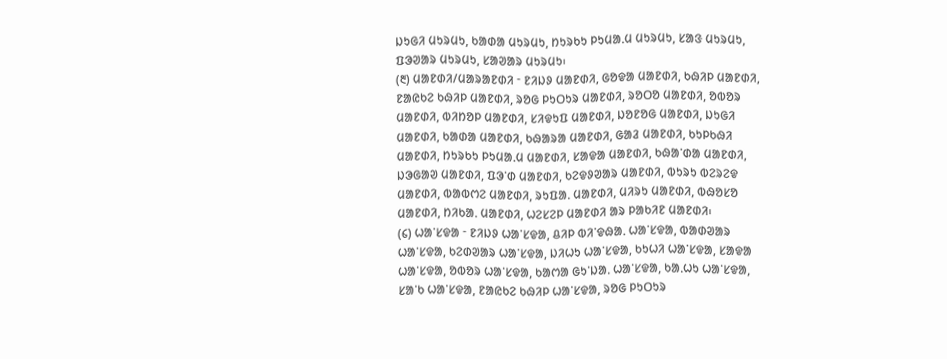ᱡᱩᱜᱤ ᱢᱩᱨᱢᱩ, ᱠᱟᱰᱟ ᱢᱩᱨᱢᱩ, ᱴᱩᱨᱠᱩ ᱞᱩᱢᱟᱹᱢ ᱢᱩᱨᱢᱩ, ᱥᱟᱝ ᱢᱩᱨᱢᱩ, ᱯᱳᱣᱟᱨ ᱢᱩᱨᱢᱩ, ᱥᱟᱣᱟᱨ ᱢᱩᱨᱢᱩ᱾
(᱓) ᱢᱟᱱᱰᱤ/ᱢᱟᱨᱟᱱᱰᱤ ᱼ ᱱᱤᱡᱽ ᱢᱟᱱᱰᱤ, ᱜᱚᱫᱟ ᱢᱟᱱᱰᱤ, ᱠᱷᱤᱞ ᱢᱟᱱᱰᱤ, ᱱᱟᱭᱠᱮ ᱠᱷᱤᱞ ᱢᱟᱱᱰᱤ, ᱨᱚᱜ ᱞᱩᱛᱩᱨ ᱢᱟᱱᱰᱤ, ᱨᱚᱛᱚ ᱢᱟᱱᱰᱤ, ᱚᱵᱚᱨ ᱢᱟᱱᱰᱤ, ᱵᱤᱴᱚᱞ ᱢᱟᱱᱰᱤ, ᱥᱤᱫᱩᱯ ᱢᱟᱱᱰᱤ, ᱡᱚᱱᱚᱜ ᱢᱟᱱᱰᱤ, ᱡᱩᱜᱤ ᱢᱟᱱᱰᱤ, ᱠᱟᱰᱟ ᱢᱟᱱᱰᱤ, ᱠᱷᱟᱨᱟ ᱢᱟᱱᱰᱤ, ᱜᱟᱲ ᱢᱟᱱᱰᱤ, ᱠᱩᱞᱠᱷᱤ ᱢᱟᱱᱰᱤ, ᱴᱩᱨᱠᱩ ᱞᱩᱢᱟᱹᱢ ᱢᱟᱱᱰᱤ, ᱥᱟᱫᱟ ᱢᱟᱱᱰᱤ, ᱠᱷᱟᱸᱰᱟ ᱢᱟᱱᱰᱤ, ᱡᱳᱜᱟᱣ ᱢᱟᱱᱰᱤ, ᱯᱳᱸᱰ ᱢᱟᱱᱰᱤ, ᱠᱮᱫᱽᱣᱟᱨ ᱢᱟᱱᱰᱤ, ᱵᱩᱨᱩ ᱵᱮᱨᱮᱫ ᱢᱟᱱᱰᱤ, ᱵᱟᱵᱬᱮ ᱢᱟᱱᱰᱤ, ᱨᱩᱯᱟᱹ ᱢᱟᱱᱰᱤ, ᱢᱤᱨᱩ ᱢᱟᱱᱰᱤ, ᱵᱷᱚᱥᱚ ᱢᱟᱱᱰᱤ, ᱴᱤᱠᱟᱹ ᱢᱟᱱᱰᱤ, ᱦᱮᱥᱮᱞ ᱢᱟᱱᱰᱤ ᱟᱨ ᱞᱟᱠᱤᱱ ᱢᱟᱱᱰᱤ᱾
(᱔) ᱦᱟᱸᱥᱫᱟ ᱼ ᱱᱤᱡᱽ ᱦᱟᱸᱥᱫᱟ, ᱪᱤᱞ ᱵᱤᱸᱫᱷᱟᱹ ᱦᱟᱸᱥᱫᱟ, ᱵᱟᱰᱣᱟᱨ ᱦᱟᱸᱥᱫᱟ, ᱠᱮᱰᱣᱟᱨ ᱦᱟᱸᱥᱫᱟ, ᱡᱤᱦᱩ ᱦᱟᱸᱥᱫᱟ, ᱠᱩᱦᱤ ᱦᱟᱸᱥᱫᱟ, ᱥᱟᱫᱟ ᱦᱟᱸᱥᱫᱟ, ᱚᱵᱚᱨ ᱦᱟᱸᱥᱫᱟ, ᱠᱟᱬᱟ ᱜᱩᱸᱡᱟᱹ ᱦᱟᱸᱥᱫᱟ, ᱠᱟᱹᱦᱩ ᱦᱟᱸᱥᱫᱟ, ᱥᱟᱸᱠ ᱦᱟᱸᱥᱫᱟ, ᱱᱟᱭᱠᱮ ᱠᱷᱤᱞ ᱦᱟᱸᱥᱫᱟ, ᱨᱚᱜ ᱞᱩᱛᱩᱨ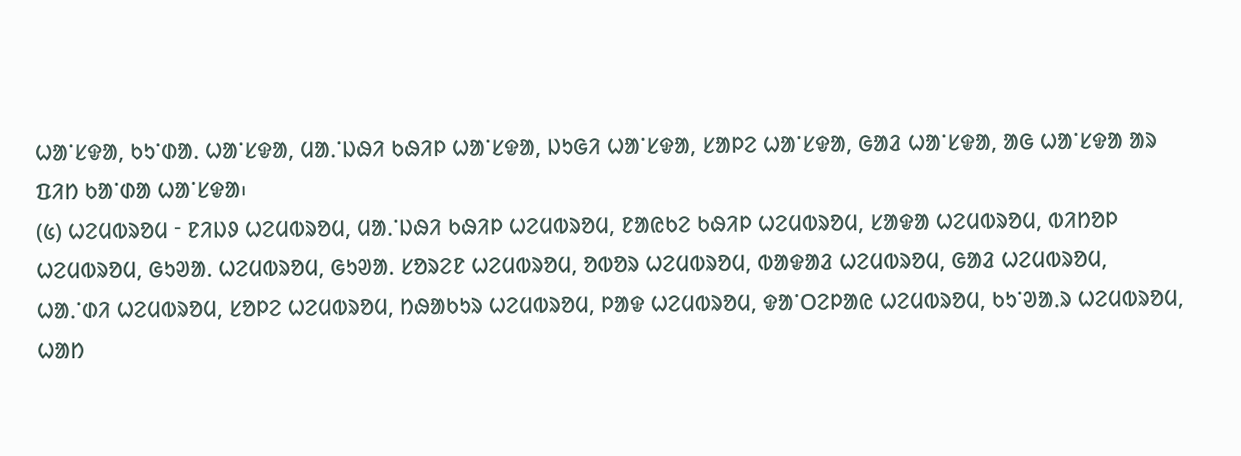ᱦᱟᱸᱥᱫᱟ, ᱠᱩᱸᱰᱟᱹ ᱦᱟᱸᱥᱫᱟ, ᱢᱟᱹᱸᱡᱷᱤ ᱠᱷᱤᱞ ᱦᱟᱸᱥᱫᱟ, ᱡᱩᱜᱤ ᱦᱟᱸᱥᱫᱟ, ᱥᱟᱞᱮ ᱦᱟᱸᱥᱫᱟ, ᱜᱟᱲ ᱦᱟᱸᱥᱫᱟ, ᱟᱜ ᱦᱟᱸᱥᱫᱟ ᱟᱨ ᱯᱤᱴ ᱠᱟᱸᱰᱟ ᱦᱟᱸᱥᱫᱟ᱾
(᱕) ᱦᱮᱢᱵᱨᱚᱢ ᱼ ᱱᱤᱡᱽ ᱦᱮᱢᱵᱨᱚᱢ, ᱢᱟᱹᱸᱡᱷᱤ ᱠᱷᱤᱞ ᱦᱮᱢᱵᱨᱚᱢ, ᱱᱟᱭᱠᱮ ᱠᱷᱤᱞ ᱦᱮᱢᱵᱨᱚᱢ, ᱥᱟᱫᱟ ᱦᱮᱢᱵᱨᱚᱢ, ᱵᱤᱴᱚᱞ ᱦᱮᱢᱵᱨᱚᱢ, ᱜᱩᱣᱟᱹ ᱦᱮᱢᱵᱨᱚᱢ, ᱜᱩᱣᱟᱹ ᱥᱚᱨᱮᱱ ᱦᱮᱢᱵᱨᱚᱢ, ᱚᱵᱚᱨ ᱦᱮᱢᱵᱨᱚᱢ, ᱵᱟᱫᱟᱲ ᱦᱮᱢᱵᱨᱚᱢ, ᱜᱟᱲ ᱦᱮᱢᱵᱨᱚᱢ, ᱦᱟᱹᱸᱰᱤ ᱦᱮᱢᱵᱨᱚᱢ, ᱥᱚᱞᱮ ᱦᱮᱢᱵᱨᱚᱢ, ᱴᱷᱟᱠᱩᱨ ᱦᱮᱢᱵᱨᱚᱢ, ᱞᱟᱫ ᱦᱮᱢᱵᱨᱚᱢ, ᱫᱟᱸᱛᱮᱞᱟᱭ ᱦᱮᱢᱵᱨᱚᱢ, ᱠᱩᱸᱣᱟᱹᱨ ᱦᱮᱢᱵᱨᱚᱢ, ᱦᱟᱴ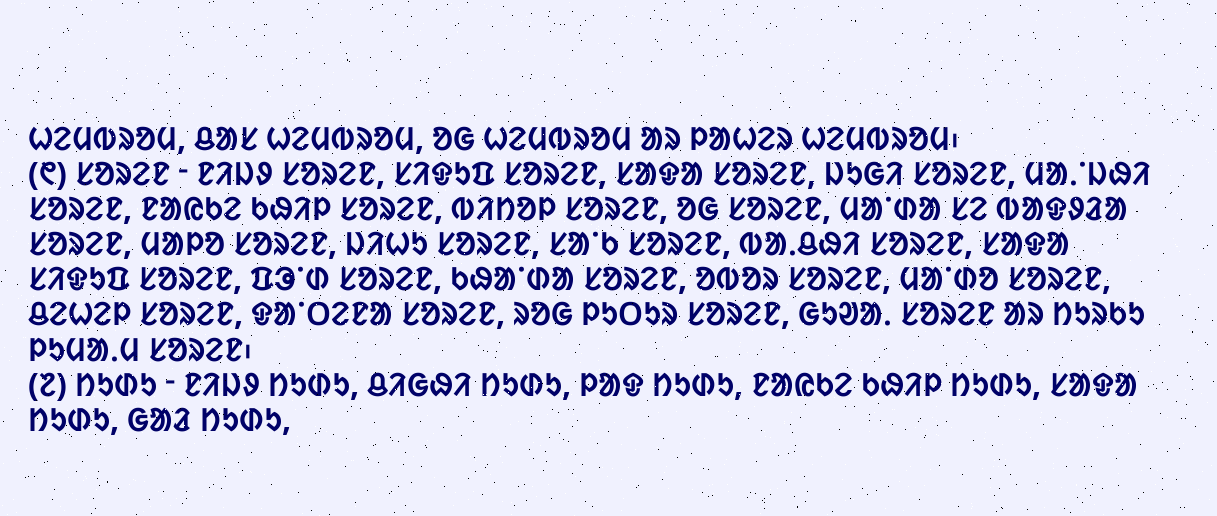ᱦᱮᱢᱵᱨᱚᱢ, ᱪᱟᱥ ᱦᱮᱢᱵᱨᱚᱢ, ᱚᱜ ᱦᱮᱢᱵᱨᱚᱢ ᱟᱨ ᱞᱟᱦᱮᱨ ᱦᱮᱢᱵᱨᱚᱢ᱾
(᱖) ᱥᱚᱨᱮᱱ ᱼ ᱱᱤᱡᱽ ᱥᱚᱨᱮᱱ, ᱥᱤᱫᱩᱯ ᱥᱚᱨᱮᱱ, ᱥᱟᱫᱟ ᱥᱚᱨᱮᱱ, ᱡᱩᱜᱤ ᱥᱚᱨᱮᱱ, ᱢᱟᱹᱸᱡᱷᱤ ᱥᱚᱨᱮᱱ, ᱱᱟᱭᱠᱮ ᱠᱷᱤᱞ ᱥᱚᱨᱮᱱ, ᱵᱤᱴᱚᱞ ᱥᱚᱨᱮᱱ, ᱚᱜ ᱥᱚᱨᱮᱱ, ᱢᱟᱸᱰᱟ ᱥᱮ ᱵᱟᱫᱽᱲᱟ ᱥᱚᱨᱮᱱ, ᱢᱟᱞᱚ ᱥᱚᱨᱮᱱ, ᱡᱤᱦᱩ ᱥᱚᱨᱮᱱ, ᱥᱟᱸᱠ ᱥᱚᱨᱮᱱ, ᱵᱟᱹᱪᱷᱤ ᱥᱚᱨᱮᱱ, ᱥᱟᱫᱟ ᱥᱤᱫᱩᱯ ᱥᱚᱨᱮᱱ, ᱯᱳᱸᱰ ᱥᱚᱨᱮᱱ, ᱠᱷᱟᱸᱰᱟ ᱥᱚᱨᱮᱱ, ᱚᱵᱚᱨ ᱥᱚᱨᱮᱱ, ᱢᱟᱸᱰᱚ ᱥᱚᱨᱮᱱ, ᱪᱮᱦᱮᱞ ᱥᱚᱨᱮᱱ, ᱫᱟᱸᱛᱮᱱᱟ ᱥᱚᱨᱮᱱ, ᱨᱚᱜ ᱞᱩᱛᱩᱨ ᱥᱚᱨᱮᱱ, ᱜᱩᱣᱟᱹ ᱥᱚᱨᱮᱱ ᱟᱨ ᱴᱩᱨᱠᱩ ᱞᱩᱢᱟᱹᱢ ᱥᱚᱨᱮᱱ᱾
(᱗) ᱴᱩᱰᱩ ᱼ ᱱᱤᱡᱽ ᱴᱩᱰᱩ, ᱪᱤᱜᱷᱤ ᱴᱩᱰᱩ, ᱞᱟᱫ ᱴᱩᱰᱩ, ᱱᱟᱭᱠᱮ ᱠᱷᱤᱞ ᱴᱩᱰᱩ, ᱥᱟᱫᱟ ᱴᱩᱰᱩ, ᱜᱟᱲ ᱴᱩᱰᱩ,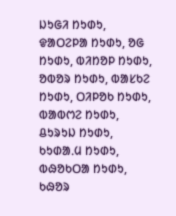ᱡᱩᱜᱤ ᱴᱩᱰᱩ, ᱫᱟᱛᱮᱞᱟ ᱴᱩᱰᱩ, ᱚᱜ ᱴᱩᱰᱩ, ᱵᱤᱴᱚᱞ ᱴᱩᱰᱩ, ᱚᱵᱚᱨ ᱴᱩᱰᱩ, ᱵᱟᱥᱠᱮ ᱴᱩᱰᱩ, ᱛᱤᱞᱚᱠ ᱴᱩᱰᱩ, ᱵᱟᱵᱬᱮ ᱴᱩᱰᱩ, ᱪᱩᱨᱩᱡ ᱴᱩᱰᱩ, ᱠᱩᱰᱟᱹᱢ ᱴᱩᱰᱩ, ᱵᱷᱚᱠᱛᱟ ᱴᱩᱰᱩ, ᱠᱷᱚᱨ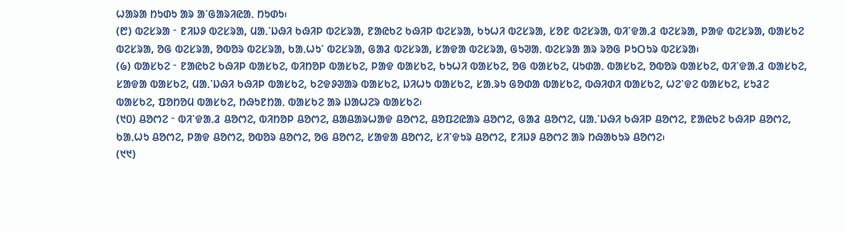ᱦᱟᱨᱟ ᱴᱩᱰᱩ ᱟᱨ ᱟᱸᱜᱟᱨᱤᱭᱟᱹ ᱴᱩᱰᱩ᱾
(᱘) ᱵᱮᱥᱨᱟ ᱼ ᱱᱤᱡᱽ ᱵᱮᱥᱨᱟ, ᱢᱟᱹᱸᱡᱷᱤ ᱠᱷᱤᱞ ᱵᱮᱥᱨᱟ, ᱱᱟᱭᱠᱮ ᱠᱷᱤᱞ ᱵᱮᱥᱨᱟ, ᱠᱩᱦᱤ ᱵᱮᱥᱨᱟ, ᱥᱚᱱ ᱵᱮᱥᱨᱟ, ᱵᱤᱸᱫᱟᱹᱲ ᱵᱮᱥᱨᱟ, ᱞᱟᱫ ᱵᱮᱥᱨᱟ, ᱵᱟᱥᱠᱮ ᱵᱮᱥᱨᱟ, ᱚᱜ ᱵᱮᱥᱨᱟ, ᱚᱵᱚᱨ ᱵᱮᱥᱨᱟ, ᱠᱟᱹᱦᱩᱸ ᱵᱮᱥᱨᱟ, ᱜᱟᱲ ᱵᱮᱥᱨᱟ, ᱥᱟᱫᱟ ᱵᱮᱥᱨᱟ, ᱜᱩᱣᱟᱹ ᱵᱮᱥᱨᱟ ᱟᱨ ᱨᱚᱜ ᱞᱩᱛᱩᱨ ᱵᱮᱥᱨᱟ᱾
(᱙) ᱵᱟᱥᱠᱮ ᱼ ᱱᱟᱭᱠᱮ ᱠᱷᱤᱞ ᱵᱟᱥᱠᱮ, ᱵᱤᱴᱚᱞ ᱵᱟᱥᱠᱮ, ᱞᱟᱫ ᱵᱟᱥᱠᱮ, ᱠᱩᱦᱤ ᱵᱟᱥᱠᱮ, ᱚᱜ ᱵᱟᱥᱠᱮ, ᱢᱩᱰᱟᱹ ᱵᱟᱥᱠᱮ, ᱚᱵᱚᱨ ᱵᱟᱥᱠᱮ, ᱵᱤᱸᱫᱟᱹᱲ ᱵᱟᱥᱠᱮ, ᱥᱟᱫᱟ ᱵᱟᱥᱠᱮ, ᱢᱟᱹᱸᱡᱷᱤ ᱠᱷᱤᱞ ᱵᱟᱥᱠᱮ, ᱠᱮᱫᱽᱣᱟᱨ ᱵᱟᱥᱠᱮ, ᱡᱤᱦᱩ ᱵᱟᱥᱠᱮ, ᱥᱟᱹᱨᱩ ᱜᱚᱰᱟ ᱵᱟᱥᱠᱮ, ᱵᱷᱤᱰᱤ ᱵᱟᱥᱠᱮ, ᱦᱮᱸᱫᱮ ᱵᱟᱥᱠᱮ, ᱥᱩᱲᱮ ᱵᱟᱥᱠᱮ, ᱯᱚᱴᱚᱢ ᱵᱟᱥᱠᱮ, ᱴᱷᱩᱱᱴᱟᱹ ᱵᱟᱥᱠᱮ ᱟᱨ ᱡᱟᱦᱮᱨ ᱵᱟᱥᱠᱮ᱾
(᱑᱐) ᱪᱚᱬᱮ ᱼ ᱵᱤᱸᱫᱟᱹᱲ ᱪᱚᱬᱮ, ᱵᱤᱴᱚᱞ ᱪᱚᱬᱮ, ᱪᱟᱪᱟᱨᱦᱟᱫ ᱪᱚᱬᱮ, ᱪᱚᱯᱮᱭᱟᱨ ᱪᱚᱬᱮ, ᱜᱟᱲ ᱪᱚᱬᱮ, ᱢᱟᱹᱸᱡᱷᱤ ᱠᱷᱤᱞ ᱪᱚᱬᱮ, ᱱᱟᱭᱠᱮ ᱠᱷᱤᱞ ᱪᱚᱬᱮ, ᱠᱟᱹᱦᱩ ᱪᱚᱬᱮ, ᱞᱟᱫ ᱪᱚᱬᱮ, ᱚᱵᱚᱨ ᱪᱚᱬᱮ, ᱚᱜ ᱪᱚᱬᱮ, ᱥᱟᱫᱟ ᱪᱚᱬᱮ, ᱥᱤᱸᱫᱩᱨ ᱪᱚᱬᱮ, ᱱᱤᱡᱽ ᱪᱚᱬᱮ ᱟᱨ ᱴᱷᱟᱠᱩᱨ ᱪᱚᱬᱮ᱾
(᱑᱑)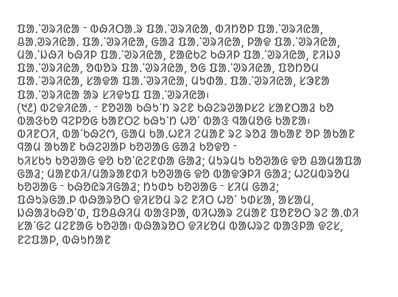ᱯᱟᱹᱸᱣᱨᱤᱭᱟ ᱼ ᱵᱷᱤᱛᱟᱹᱨ ᱯᱟᱹᱸᱣᱨᱤᱭᱟ, ᱵᱤᱴᱚᱞ ᱯᱟᱹᱸᱣᱨᱤᱭᱟ, ᱪᱟᱹᱣᱨᱤᱭᱟᱹ ᱯᱟᱹᱸᱣᱨᱤᱭᱟ, ᱜᱟᱲ ᱯᱟᱹᱸᱣᱨᱤᱭᱟ, ᱞᱟᱫ ᱯᱟᱹᱸᱣᱨᱤᱭᱟ, ᱢᱟᱹᱸᱡᱷᱤ ᱠᱷᱤᱞ ᱯᱟᱹᱸᱣᱨᱤᱭᱟ, ᱱᱟᱭᱠᱮ ᱠᱷᱤᱞ ᱯᱟᱹᱸᱣᱨᱤᱭᱟ, ᱱᱤᱡᱽ ᱯᱟᱹᱸᱣᱨᱤᱭᱟ, ᱚᱵᱚᱨ ᱯᱟᱹᱸᱣᱨᱤᱭᱟ, ᱚᱜ ᱯᱟᱹᱸᱣᱨᱤᱭᱟ, ᱯᱚᱴᱚᱢ ᱯᱟᱹᱸᱣᱨᱤᱭᱟ, ᱥᱟᱫᱟ ᱯᱟᱹᱸᱣᱨᱤᱭᱟ, ᱢᱩᱰᱟᱹ ᱯᱟᱹᱸᱣᱨᱤᱭᱟ, ᱥᱳᱱᱟ ᱯᱟᱹᱸᱣᱨᱤᱭᱟ ᱟᱨ ᱥᱤᱫᱩᱯ ᱯᱟᱹᱸᱣᱨᱤᱭᱟ᱾
(᱑᱒) ᱵᱮᱫᱤᱭᱟᱹ ᱼ ᱱᱚᱣᱟ ᱠᱷᱩᱸᱴ ᱨᱮᱱ ᱠᱷᱮᱨᱣᱟᱞᱥᱮ ᱥᱟᱱᱛᱟᱲ ᱠᱚ ᱵᱟᱝᱠᱚ ᱧᱮᱞᱚᱜ ᱠᱟᱱᱛᱮ ᱠᱷᱩᱸᱴ ᱦᱚᱸ ᱵᱟᱝ ᱧᱟᱢᱚᱜ ᱠᱟᱱᱟ᱾
ᱵᱤᱱᱛᱤ, ᱵᱟᱸᱠᱷᱮᱬ, ᱜᱟᱢ ᱠᱟᱹᱦᱱᱤ ᱮᱢᱟᱱ ᱨᱮ ᱨᱚᱲ ᱟᱠᱟᱱ ᱚᱞ ᱟᱠᱟᱱ ᱧᱟᱢ ᱟᱠᱟᱱ ᱠᱷᱮᱣᱟᱞ ᱠᱚᱣᱟᱜ ᱜᱟᱲ ᱠᱚᱫᱚ ᱼ
ᱠᱤᱥᱠᱩ ᱠᱚᱣᱟᱜ ᱫᱚ ᱠᱚᱸᱭᱮᱱᱰᱟ ᱜᱟᱲ; ᱢᱩᱨᱢᱩ ᱠᱚᱣᱟᱜ ᱫᱚ ᱪᱟᱢᱟᱯᱟ ᱜᱟᱲ; ᱢᱟᱱᱰᱤ/ᱢᱟᱨᱟᱱᱰᱤ ᱠᱚᱣᱟᱜ ᱫᱚ ᱵᱟᱫᱳᱞᱤ ᱜᱟᱲ; ᱦᱮᱢᱵᱨᱚᱢ ᱠᱚᱣᱟᱜ ᱼ ᱠᱷᱚᱭᱨᱤᱜᱟᱲ; ᱴᱩᱰᱩ ᱠᱚᱣᱟᱜ ᱼ ᱥᱤᱢ ᱜᱟᱲ;
ᱯᱷᱩᱨᱜᱟᱹᱞ ᱵᱷᱟᱨᱚᱛ ᱫᱤᱥᱚᱢ ᱨᱮ ᱱᱤᱛ ᱦᱚᱸ ᱩᱰᱥᱟ, ᱟᱥᱟᱢ, ᱡᱷᱟᱲᱠᱷᱚᱸᱰ, ᱯᱚᱪᱷᱤᱢ ᱵᱟᱝᱞᱟ, ᱵᱤᱦᱟᱨ ᱮᱢᱟᱱ ᱯᱚᱱᱚᱛ ᱨᱮ ᱟᱹᱰᱤ ᱥᱟᱸᱜᱮ ᱢᱮᱱᱟᱜ ᱠᱚᱣᱟ᱾ ᱵᱷᱟᱨᱚᱛ ᱫᱤᱥᱚᱢ ᱵᱟᱦᱨᱮ ᱵᱟᱝᱞᱟ ᱫᱮᱥ, ᱱᱮᱯᱟᱞ, ᱵᱷᱩᱴᱟᱱ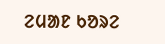ᱮᱢᱟᱱ ᱠᱚᱨᱮ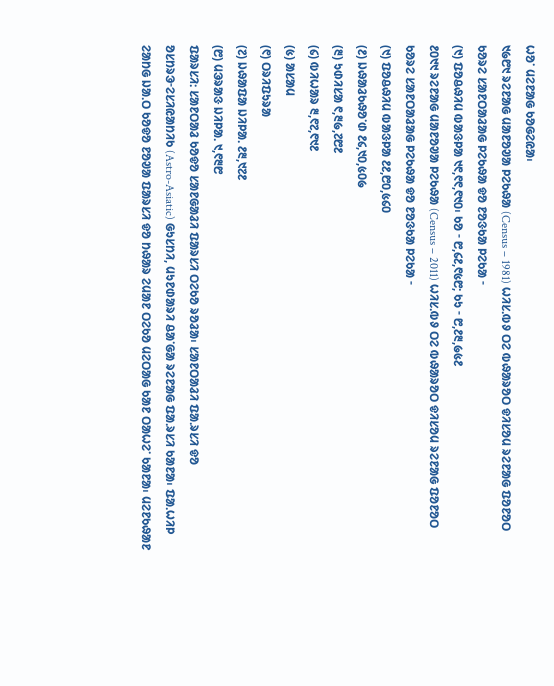ᱦᱚᱸ ᱢᱮᱱᱟᱜ ᱠᱚᱜᱮᱭᱟ᱾
᱑᱙᱘᱑ ᱨᱮᱱᱟᱜ ᱢᱟᱱᱚᱣᱟ ᱞᱮᱠᱷᱟ (Census – 1981) ᱦᱤᱥᱹᱵᱽ ᱛᱮ ᱵᱷᱟᱨᱚᱛ ᱫᱤᱥᱚᱢ ᱨᱮᱱᱟᱜ ᱯᱚᱱᱚᱛ ᱠᱚᱨᱮ ᱥᱟᱱᱛᱟᱲᱟᱜ ᱞᱮᱠᱷᱟ ᱫᱚ ᱱᱚᱝᱠᱟ ᱞᱮᱠᱟ ᱼ
(᱑) ᱯᱚᱪᱷᱤᱢ ᱵᱟᱝᱞᱟ ᱑᱖,᱖᱖,᱖᱑᱐᱾ ᱠᱚ ᱼ ᱘,᱔᱒,᱖᱕᱘; ᱠᱩ ᱼ ᱘,᱒᱓,᱙᱕᱒
᱒᱐᱑᱑ ᱨᱮᱱᱟᱜ ᱢᱟᱱᱚᱣᱟ ᱞᱮᱠᱷᱟ (Census – 2011) ᱦᱤᱥᱹᱵᱽ ᱛᱮ ᱵᱷᱟᱨᱚᱛ ᱫᱤᱥᱚᱢ ᱨᱮᱱᱟᱜ ᱯᱚᱱᱚᱛ ᱠᱚᱨᱮ ᱥᱟᱱᱛᱟᱲᱟᱜ ᱞᱮᱠᱷᱟ ᱫᱚ ᱱᱚᱝᱠᱟ ᱞᱮᱠᱟ ᱼ
(᱑) ᱯᱚᱪᱷᱤᱢ ᱵᱟᱝᱞᱟ ᱒᱒,᱘᱐,᱕᱔᱐
(᱒) ᱡᱷᱟᱲᱠᱷᱚᱸᱰ ᱒᱔,᱑᱐,᱕᱐᱙
(᱓) ᱩᱰᱤᱥᱟ ᱖,᱓᱙,᱗᱘᱒
(᱔) ᱵᱤᱦᱟᱨ ᱓,᱖᱗,᱖᱑᱒
(᱕) ᱟᱥᱟᱢ
(᱖) ᱛᱨᱤᱯᱩᱨᱟ
(᱗) ᱡᱷᱟᱯᱟ ᱡᱤᱞᱟᱹ ᱒᱓,᱑᱗᱒
(᱘) ᱢᱳᱨᱟᱝ ᱡᱤᱞᱟᱹ ᱑,᱖᱓᱘
ᱯᱟᱨᱥᱤᱺ ᱥᱟᱱᱛᱟᱲ ᱠᱚᱫᱚ ᱥᱟᱱᱜᱟᱲᱤ ᱯᱟᱨᱥᱤ ᱛᱮᱠᱚ ᱨᱚᱲᱟ᱾ ᱥᱟᱱᱛᱟᱲᱤ ᱯᱟᱹᱨᱥᱤ ᱫᱚ ᱚᱥᱴᱨᱳᱼᱮᱥᱤᱭᱟᱴᱤᱠ (Astro-Asiatic) ᱜᱩᱥᱴᱤ, ᱢᱩᱱᱰᱟᱨᱤ ᱪᱟᱸᱜᱟ ᱨᱮᱱᱟᱜ ᱯᱟᱹᱨᱥᱤ ᱠᱟᱱᱟ᱾ ᱯᱟᱹᱦᱤᱞ ᱮᱟᱴᱜ ᱡᱟᱹᱛ ᱠᱚᱫᱚ ᱱᱚᱣᱟ ᱯᱟᱨᱥᱤ ᱫᱚ ᱴᱷᱟᱨ ᱮᱢᱟᱱ ᱛᱮᱠᱚ ᱢᱮᱛᱟᱜ ᱠᱟᱱ ᱛᱟᱦᱮᱸ ᱠᱟᱱᱟ᱾ ᱢᱮᱱᱠᱷᱟᱱ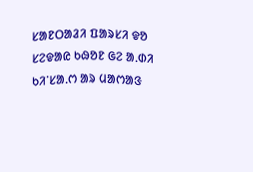ᱥᱟᱱᱛᱟᱲᱤ ᱯᱟᱨᱥᱤ ᱫᱚ ᱥᱮᱫᱟᱭ ᱠᱷᱚᱱ ᱜᱮ ᱟᱹᱰᱤ ᱠᱤᱸᱥᱟᱹᱬ ᱟᱨ ᱢᱟᱬᱟᱝ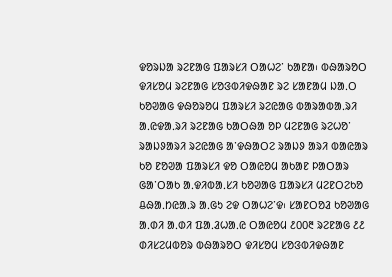ᱫᱚᱨᱡᱟ ᱨᱮᱱᱟᱜ ᱯᱟᱨᱥᱤ ᱛᱟᱦᱮᱸ ᱠᱟᱱᱟ᱾ ᱵᱷᱟᱨᱚᱛ ᱫᱤᱥᱚᱢ ᱨᱮᱱᱟᱜ ᱥᱚᱝᱵᱤᱫᱷᱟᱱ ᱨᱮ ᱥᱟᱱᱟᱢ ᱡᱟᱹᱛ ᱠᱚᱣᱟᱜ ᱫᱷᱚᱨᱚᱢ ᱯᱟᱨᱥᱤ ᱨᱮᱭᱟᱜ ᱵᱟᱨᱟᱵᱟᱹᱨᱤ ᱟᱹᱭᱫᱟᱹᱨᱤ ᱨᱮᱱᱟᱜ ᱠᱟᱛᱷᱟ ᱚᱞ ᱢᱮᱱᱟᱜ ᱨᱮᱦᱚᱸ ᱨᱟᱡᱽᱟᱨᱤ ᱨᱮᱭᱟᱜ ᱟᱸᱫᱷᱟᱛᱮ ᱨᱟᱡᱽ ᱟᱨᱤ ᱵᱟᱭᱟᱨ ᱠᱚ ᱱᱚᱣᱟ ᱯᱟᱨᱥᱤ ᱫᱚ ᱛᱟᱭᱚᱢ ᱟᱠᱟᱱ ᱞᱟᱛᱟᱨ ᱜᱟᱸᱛᱟᱠ ᱟᱹᱫᱤᱵᱟᱹᱥᱤ ᱠᱚᱣᱟᱜ ᱯᱟᱨᱥᱤ ᱢᱮᱱᱛᱮᱠᱚ ᱪᱷᱟᱹᱴᱭᱟᱹᱨ ᱟᱹᱜᱩ ᱮᱫ ᱛᱟᱦᱮᱸᱫ᱾ ᱥᱟᱱᱛᱚᱲ ᱠᱚᱣᱟᱜ ᱟᱹᱰᱤ ᱟᱹᱰᱤ ᱯᱟᱹᱲᱦᱟᱹᱭ ᱛᱟᱭᱚᱢ ᱒᱐᱐᱓ ᱨᱮᱱᱟᱜ ᱒᱒ ᱰᱤᱥᱮᱢᱵᱚᱨ ᱵᱷᱟᱨᱚᱛ ᱫᱤᱥᱚᱢ ᱥᱚᱝᱵᱤᱫᱷᱟᱱ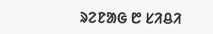ᱨᱮᱱᱟᱜ ᱘ ᱥᱤᱪᱤ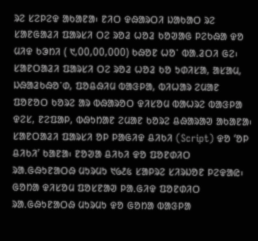ᱨᱮ ᱥᱮᱞᱮᱫ ᱟᱠᱟᱱᱟ᱾ ᱱᱤᱛ ᱫᱷᱟᱨᱛᱤ ᱡᱟᱠᱟᱛ ᱨᱮ ᱥᱟᱱᱜᱟᱲᱤ ᱯᱟᱨᱥᱤ ᱛᱮ ᱨᱚᱲ ᱦᱚᱲ ᱠᱚᱣᱟᱜ ᱞᱮᱠᱷᱟ ᱫᱚ ᱢᱤᱫ ᱠᱳᱴᱤ ( ᱑,00,00,000) ᱠᱷᱚᱱ ᱦᱚᱸ ᱵᱟᱹᱲᱛᱤ ᱜᱮ᱾ ᱥᱟᱱᱛᱟᱲᱤ ᱯᱟᱨᱥᱤ ᱛᱮ ᱨᱚᱲ ᱦᱚᱲ ᱠᱚ ᱩᱰᱤᱥᱟ, ᱟᱥᱟᱢ, ᱡᱷᱟᱲᱠᱷᱚᱸᱰ, ᱯᱚᱪᱷᱤᱢ ᱵᱟᱝᱞᱟ, ᱵᱤᱦᱟᱨ ᱮᱢᱟᱱ ᱯᱚᱱᱚᱛ ᱠᱚᱨᱮ ᱟᱨ ᱵᱷᱟᱨᱚᱛ ᱫᱤᱥᱚᱢ ᱵᱟᱦᱨᱮ ᱵᱟᱝᱞᱟ ᱫᱮᱥ, ᱱᱮᱯᱟᱞ, ᱵᱷᱩᱴᱟᱱ ᱮᱢᱟᱱ ᱠᱚᱨᱮ ᱪᱷᱟᱨᱟᱣ ᱟᱠᱟᱱᱟ᱾ ᱥᱟᱱᱛᱟᱲᱤ ᱯᱟᱨᱥᱤ ᱚᱞ ᱞᱟᱜᱤᱫ ᱪᱤᱠᱤ (Script) ᱫᱚ ‘ᱚᱞ ᱪᱤᱠᱤ’ ᱠᱟᱱᱟ᱾ ᱱᱚᱣᱟ ᱪᱤᱠᱤ ᱫᱚ ᱯᱚᱱᱰᱤᱛ ᱨᱟᱹᱜᱷᱩᱱᱟᱛᱷ ᱢᱩᱨᱢᱩ ᱑᱙᱒᱕ ᱥᱟᱞᱨᱮ ᱥᱤᱨᱡᱚᱱ ᱞᱮᱫᱟᱭ᱾ ᱜᱚᱴᱟ ᱫᱤᱥᱚᱢ ᱯᱚᱥᱱᱟᱣ ᱞᱟᱹᱜᱤᱫ ᱯᱚᱱᱰᱤᱛ ᱨᱟᱹᱜᱷᱩᱱᱟᱛᱷ ᱢᱩᱨᱢᱩ ᱫᱚ ᱜᱚᱴᱟ ᱵᱟᱝᱞᱟ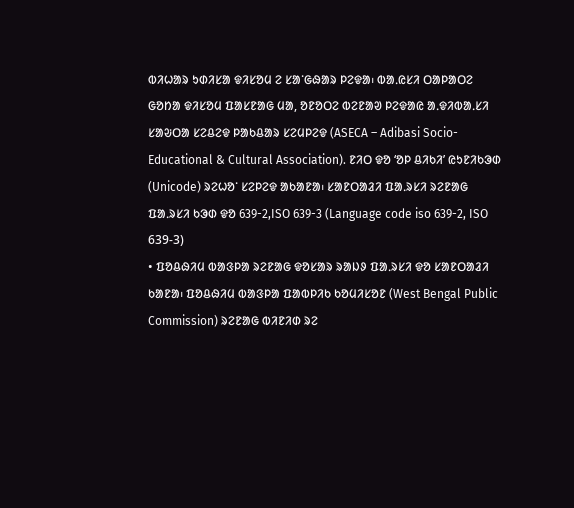ᱵᱤᱦᱟᱨ ᱩᱰᱤᱥᱟ ᱫᱤᱥᱚᱢ ᱮ ᱥᱟᱸᱜᱷᱟᱨ ᱞᱮᱫᱟ᱾ ᱵᱟᱹᱭᱥᱤ ᱛᱟᱞᱟᱛᱮ ᱜᱚᱴᱟ ᱫᱤᱥᱚᱢ ᱯᱟᱥᱱᱟᱜ ᱢᱟ, ᱚᱱᱚᱛᱮ ᱵᱮᱱᱟᱣ ᱞᱮᱫᱟᱭ ᱟᱹᱫᱤᱵᱟᱹᱥᱤ ᱥᱟᱶᱛᱟ ᱥᱮᱪᱮᱫ ᱞᱟᱠᱪᱟᱨ ᱥᱮᱢᱞᱮᱫ (ASECA – Adibasi Socio-Educational & Cultural Association). ᱱᱤᱛ ᱫᱚ ‘ᱚᱞ ᱪᱤᱠᱤ’ ᱭᱩᱱᱤᱠᱳᱰ (Unicode) ᱨᱮᱦᱚᱸ ᱥᱮᱞᱮᱫ ᱟᱠᱟᱱᱟ᱾ ᱥᱟᱱᱛᱟᱲᱤ ᱯᱟᱹᱨᱥᱤ ᱨᱮᱱᱟᱜ ᱯᱟᱹᱨᱥᱤ ᱠᱳᱰ ᱫᱚ 639-2,ISO 639-3 (Language code iso 639-2, ISO 639-3)
• ᱯᱚᱪᱷᱤᱢ ᱵᱟᱝᱞᱟ ᱨᱮᱱᱟᱜ ᱫᱚᱥᱟᱨ ᱨᱟᱡᱽ ᱯᱟᱹᱨᱥᱤ ᱫᱚ ᱥᱟᱱᱛᱟᱲᱤ ᱠᱟᱱᱟ᱾ ᱯᱚᱪᱷᱤᱢ ᱵᱟᱝᱞᱟ ᱯᱟᱵᱞᱤᱠ ᱠᱚᱢᱤᱥᱚᱱ (West Bengal Public Commission) ᱨᱮᱱᱟᱜ ᱵᱤᱱᱤᱰ ᱨᱮ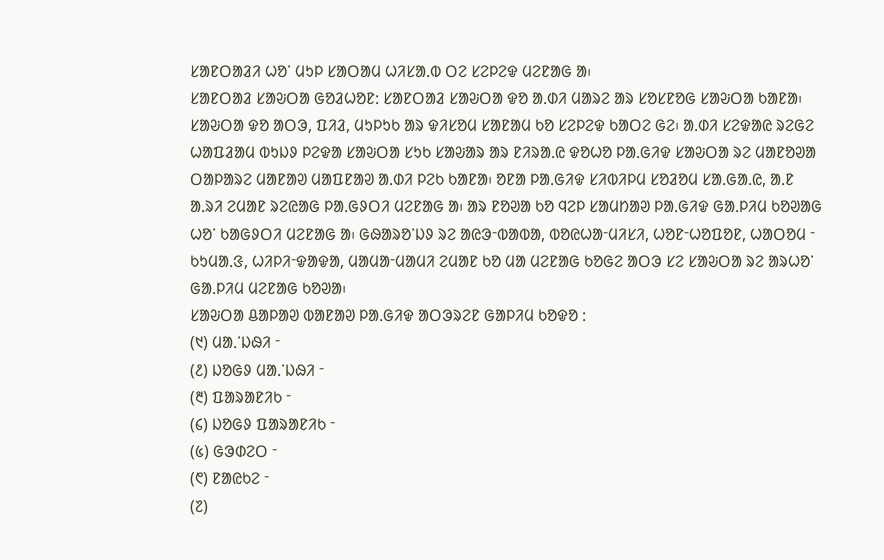ᱥᱟᱱᱛᱟᱲᱤ ᱦᱚᱸ ᱢᱩᱞ ᱥᱟᱛᱟᱢ ᱦᱤᱥᱟᱹᱵ ᱛᱮ ᱥᱮᱞᱮᱫ ᱢᱮᱱᱟᱜ ᱟ᱾
ᱥᱟᱱᱛᱟᱲ ᱥᱟᱶᱛᱟ ᱜᱚᱲᱦᱚᱱᱺ ᱥᱟᱱᱛᱟᱲ ᱥᱟᱶᱛᱟ ᱫᱚ ᱟᱹᱰᱤ ᱢᱟᱨᱮ ᱟᱨ ᱥᱚᱥᱱᱚᱜ ᱥᱟᱶᱛᱟ ᱠᱟᱱᱟ᱾ ᱥᱟᱶᱛᱟ ᱫᱚ ᱟᱛᱳ, ᱯᱤᱲ, ᱢᱩᱞᱩᱠ ᱟᱨ ᱫᱤᱥᱚᱢ ᱥᱟᱱᱟᱢ ᱠᱚ ᱥᱮᱞᱮᱫ ᱠᱟᱛᱮ ᱜᱮ᱾ ᱟᱹᱰᱤ ᱥᱮᱫᱟᱭ ᱨᱮᱜᱮ ᱦᱟᱯᱲᱟᱢ ᱵᱩᱡᱽ ᱞᱮᱫᱟ ᱥᱟᱶᱛᱟ ᱥᱩᱠ ᱥᱟᱶᱟᱨ ᱟᱨ ᱱᱤᱨᱟᱹᱭ ᱫᱚᱦᱚ ᱞᱟᱹᱜᱤᱫ ᱥᱟᱶᱛᱟ ᱨᱮ ᱢᱟᱱᱚᱣᱟ ᱛᱟᱞᱟᱨᱮ ᱢᱟᱱᱟᱣ ᱢᱟᱯᱱᱟᱣ ᱟᱹᱰᱤ ᱞᱮᱠ ᱠᱟᱱᱟ᱾ ᱚᱱᱟ ᱞᱟᱹᱜᱤᱫ ᱥᱤᱵᱤᱞᱢ ᱥᱚᱲᱚᱢ ᱥᱟᱹᱜᱟᱹᱭ, ᱟᱹᱱ ᱟᱹᱨᱤ ᱮᱢᱟᱱ ᱨᱮᱭᱟᱜ ᱞᱟᱹᱜᱽᱛᱤ ᱢᱮᱱᱟᱜ ᱟ᱾ ᱟᱨ ᱱᱚᱣᱟ ᱠᱚ ᱧᱮᱞ ᱥᱟᱢᱴᱟᱣ ᱞᱟᱹᱜᱤᱫ ᱜᱟᱹᱞᱤᱢ ᱠᱚᱣᱟᱜ ᱦᱚᱸ ᱠᱟᱜᱽᱛᱤ ᱢᱮᱱᱟᱜ ᱟ᱾ ᱜᱷᱟᱨᱚᱸᱡᱽ ᱨᱮ ᱟᱭᱳᱼᱵᱟᱵᱟ, ᱵᱚᱭᱦᱟᱼᱢᱤᱥᱤ, ᱦᱚᱱᱼᱦᱚᱯᱚᱱ, ᱦᱟᱛᱚᱢ ᱼ ᱠᱩᱢᱟᱹᱝ, ᱦᱤᱞᱤᱼᱫᱟᱫᱟ, ᱢᱟᱢᱟᱼᱢᱟᱢᱤ ᱮᱢᱟᱱ ᱠᱚ ᱢᱟ ᱢᱮᱱᱟᱜ ᱠᱚᱜᱮ ᱟᱛᱳ ᱥᱮ ᱥᱟᱶᱛᱟ ᱨᱮ ᱟᱨᱦᱚᱸ ᱜᱟᱹᱞᱤᱢ ᱢᱮᱱᱟᱜ ᱠᱚᱣᱟ᱾
ᱥᱟᱶᱛᱟ ᱪᱟᱞᱟᱣ ᱵᱟᱱᱟᱣ ᱞᱟᱹᱜᱤᱫ ᱟᱛᱳᱨᱮᱱ ᱜᱟᱞᱤᱢ ᱠᱚᱫᱚ ᱺ
(᱑) ᱢᱟᱹᱸᱡᱷᱤ ᱼ
(᱒) ᱡᱚᱜᱽ ᱢᱟᱹᱸᱡᱷᱤ ᱼ
(᱓) ᱯᱟᱨᱟᱱᱤᱠ ᱼ
(᱔) ᱡᱚᱜᱽ ᱯᱟᱨᱟᱱᱤᱠ ᱼ
(᱕) ᱜᱳᱰᱮᱛ ᱼ
(᱖) ᱱᱟᱭᱠᱮ ᱼ
(᱗)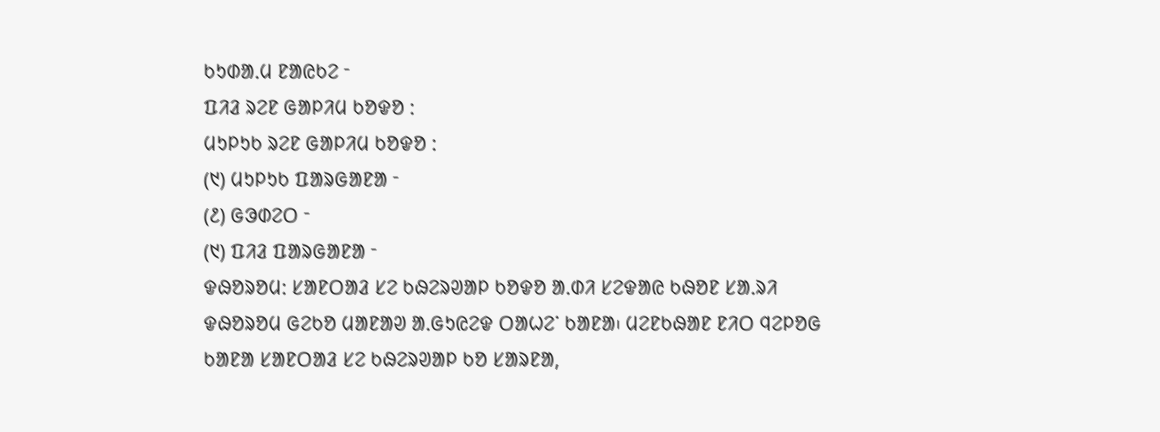ᱠᱩᱰᱟᱹᱢ ᱱᱟᱭᱠᱮ ᱼ
ᱯᱤᱲ ᱨᱮᱱ ᱜᱟᱞᱤᱢ ᱠᱚᱫᱚ ᱺ
ᱢᱩᱞᱩᱠ ᱨᱮᱱ ᱜᱟᱞᱤᱢ ᱠᱚᱫᱚ ᱺ
(᱑) ᱢᱩᱞᱩᱠ ᱯᱟᱨᱜᱟᱱᱟ ᱼ
(᱒) ᱜᱳᱰᱮᱛ ᱼ
(᱑) ᱯᱤᱲ ᱯᱟᱨᱜᱟᱱᱟ ᱼ
ᱫᱷᱚᱨᱚᱢᱺ ᱥᱟᱱᱛᱟᱲ ᱥᱮ ᱠᱷᱮᱨᱣᱟᱞ ᱠᱚᱫᱚ ᱟᱹᱰᱤ ᱥᱮᱫᱟᱭ ᱠᱷᱚᱱ ᱥᱟᱹᱨᱤ ᱫᱷᱚᱨᱚᱢ ᱜᱮᱠᱚ ᱢᱟᱱᱟᱣ ᱟᱹᱜᱩᱭᱮᱫ ᱛᱟᱦᱮᱸ ᱠᱟᱱᱟ᱾ ᱢᱮᱱᱠᱷᱟᱱ ᱱᱤᱛ ᱧᱮᱞᱚᱜ ᱠᱟᱱᱟ ᱥᱟᱱᱛᱟᱲ ᱥᱮ ᱠᱷᱮᱨᱣᱟᱞ ᱠᱚ ᱥᱟᱨᱱᱟ,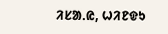ᱤᱥᱟᱹᱭ, ᱦᱤᱱᱫᱩ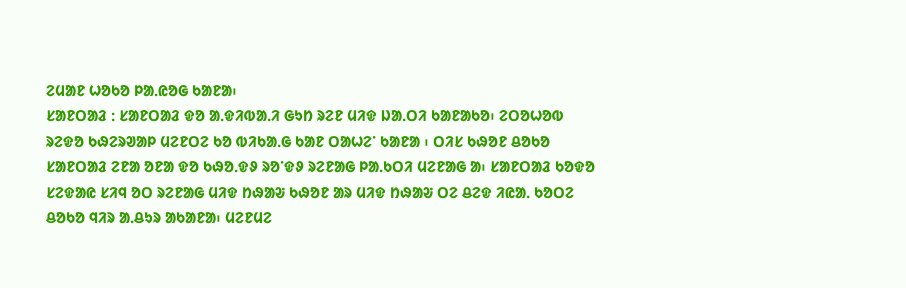ᱮᱢᱟᱱ ᱦᱚᱠᱚ ᱞᱟᱹᱭᱚᱜ ᱠᱟᱱᱟ᱾
ᱥᱟᱱᱛᱟᱲ ᱺ ᱥᱟᱱᱛᱟᱲ ᱫᱚ ᱟᱹᱫᱤᱵᱟᱹᱤ ᱜᱩᱴ ᱨᱮᱱ ᱢᱤᱫ ᱡᱟᱹᱛᱤ ᱠᱟᱱᱟᱠᱚ᱾ ᱮᱛᱚᱦᱚᱵ ᱨᱮᱫᱚ ᱠᱷᱮᱨᱣᱟᱞ ᱢᱮᱱᱛᱮ ᱠᱚ ᱵᱤᱠᱟᱹᱜ ᱠᱟᱱ ᱛᱟᱦᱮᱸ ᱠᱟᱱᱟ ᱾ ᱛᱤᱥ ᱠᱷᱚᱱ ᱪᱚᱠᱚ ᱥᱟᱱᱛᱟᱲ ᱮᱱᱟ ᱚᱱᱟ ᱫᱚ ᱠᱷᱚᱹᱫᱽ ᱨᱚᱸᱫᱽ ᱨᱮᱱᱟᱜ ᱞᱟᱹᱠᱛᱤ ᱢᱮᱱᱟᱜ ᱟ᱾ ᱥᱟᱱᱛᱟᱲ ᱠᱚᱫᱚ ᱥᱮᱫᱟᱭ ᱥᱤᱧ ᱚᱛ ᱨᱮᱱᱟᱜ ᱢᱤᱫ ᱴᱷᱟᱶ ᱠᱷᱚᱱ ᱟᱨ ᱢᱤᱫ ᱴᱷᱟᱶ ᱛᱮ ᱪᱮᱫ ᱤᱭᱟᱹ ᱠᱚᱛᱮ ᱪᱚᱠᱚ ᱧᱤᱨ ᱟᱹᱪᱩᱨ ᱟᱠᱟᱱᱟ᱾ ᱢᱮᱱᱢᱮ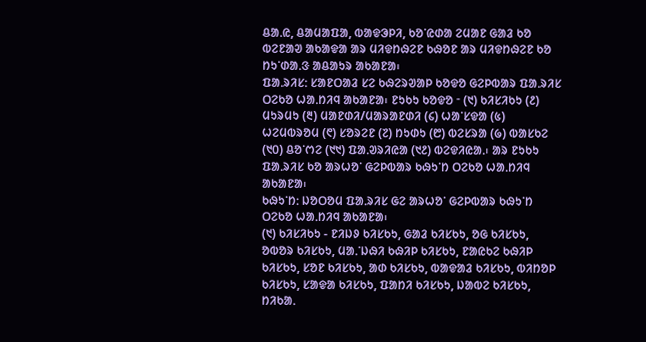ᱪᱟᱹᱭ, ᱪᱟᱢᱟᱯᱟ, ᱵᱟᱫᱳᱞᱤ, ᱠᱚᱸᱭᱰᱟ ᱮᱢᱟᱱ ᱜᱟᱲ ᱠᱚ ᱵᱮᱱᱟᱣ ᱟᱠᱟᱫᱟ ᱟᱨ ᱢᱤᱫᱴᱷᱮᱱ ᱠᱷᱚᱱ ᱟᱨ ᱢᱤᱫᱴᱷᱮᱱ ᱠᱚ ᱴᱩᱸᱰᱟᱹᱝ ᱟᱪᱟᱩᱨ ᱟᱠᱟᱱᱟ᱾
ᱯᱟᱹᱨᱤᱥᱺ ᱥᱟᱱᱛᱟᱲ ᱥᱮ ᱠᱷᱮᱨᱣᱟᱞ ᱠᱚᱫᱚ ᱜᱮᱞᱵᱟᱨ ᱯᱟᱹᱨᱤᱥ ᱛᱮᱠᱚ ᱦᱟᱹᱴᱤᱧ ᱟᱠᱟᱱᱟ᱾ ᱱᱩᱠᱩ ᱠᱚᱫᱚ ᱼ (᱑) ᱠᱤᱥᱤᱠᱩ (᱒) ᱢᱩᱨᱢᱩ (᱓) ᱢᱟᱱᱰᱤ/ᱢᱟᱨᱟᱱᱰᱤ (᱔) ᱦᱟᱸᱥᱫᱟ (᱕) ᱦᱮᱢᱵᱨᱚᱢ (᱖) ᱥᱚᱨᱮᱱ (᱗) ᱴᱩᱰᱩ (᱘) ᱵᱮᱥᱨᱟ (᱙) ᱵᱟᱥᱠᱮ (᱑᱐) ᱪᱚᱸᱬᱮ (᱑᱑) ᱯᱟᱹᱣᱨᱤᱭᱟ (᱑᱒) ᱵᱮᱫᱤᱭᱟᱹ᱾ ᱟᱨ ᱱᱩᱠᱩ ᱯᱟᱹᱨᱤᱥ ᱠᱚ ᱟᱨᱦᱚᱸ ᱜᱮᱞᱵᱟᱨ ᱠᱷᱩᱸᱴ ᱛᱮᱠᱚ ᱦᱟᱹᱴᱤᱧ ᱟᱠᱟᱱᱟ᱾
ᱠᱷᱩᱸᱴᱺ ᱡᱚᱛᱚᱢ ᱯᱟᱹᱨᱤᱥ ᱜᱮ ᱟᱨᱦᱚᱸ ᱜᱮᱞᱵᱟᱨ ᱠᱷᱩᱸᱴ ᱛᱮᱠᱚ ᱦᱟᱹᱴᱤᱧ ᱟᱠᱟᱱᱟ᱾
(᱑) ᱠᱤᱥᱤᱠᱩ - ᱱᱤᱡᱽ ᱠᱤᱥᱠᱩ, ᱜᱟᱲ ᱠᱤᱥᱠᱩ, ᱚᱜ ᱠᱤᱥᱠᱩ, ᱚᱵᱚᱨ ᱠᱤᱥᱠᱩ, ᱢᱟᱹᱸᱡᱷᱤ ᱠᱷᱤᱞ ᱠᱤᱥᱠᱩ, ᱱᱟᱭᱠᱮ ᱠᱷᱤᱞ ᱠᱤᱥᱠᱩ, ᱥᱚᱱ ᱠᱤᱥᱠᱩ, ᱟᱰ ᱠᱤᱥᱠᱩ, ᱵᱟᱫᱟᱲ ᱠᱤᱥᱠᱩ, ᱵᱤᱴᱚᱞ ᱠᱤᱥᱠᱩ, ᱥᱟᱫᱟ ᱠᱤᱥᱠᱩ, ᱯᱟᱴᱤ ᱠᱤᱥᱠᱩ, ᱡᱟᱵᱮ ᱠᱤᱥᱠᱩ, ᱴᱤᱠᱟᱹ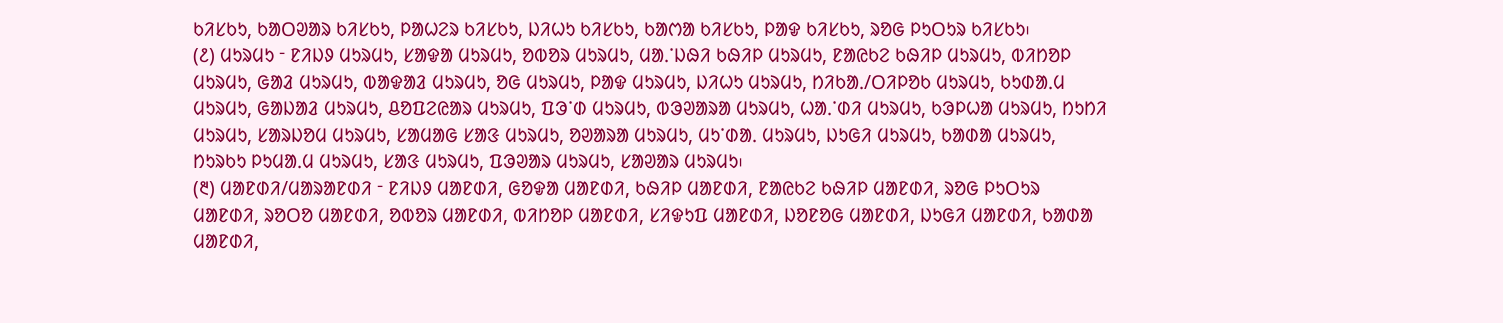ᱠᱤᱥᱠᱩ, ᱠᱟᱛᱣᱟᱨ ᱠᱤᱥᱠᱩ, ᱞᱟᱦᱮᱨ ᱠᱤᱥᱠᱩ, ᱡᱤᱦᱩ ᱠᱤᱥᱠᱩ, ᱠᱟᱬᱟ ᱠᱤᱥᱠᱩ, ᱞᱟᱫ ᱠᱤᱥᱠᱩ, ᱨᱚᱜ ᱞᱩᱛᱩᱨ ᱠᱤᱥᱠᱩ᱾
(᱒) ᱢᱩᱨᱢᱩ ᱼ ᱱᱤᱡᱽ ᱢᱩᱨᱢᱩ, ᱥᱟᱫᱟ ᱢᱩᱨᱢᱩ, ᱚᱵᱚᱨ ᱢᱩᱨᱢᱩ, ᱢᱟᱹᱸᱡᱷᱤ ᱠᱷᱤᱞ ᱢᱩᱨᱢᱩ, ᱱᱟᱭᱠᱮ ᱠᱷᱤᱞ ᱢᱩᱨᱢᱩ, ᱵᱤᱴᱚᱞ ᱢᱩᱨᱢᱩ, ᱜᱟᱲ ᱢᱩᱨᱢᱩ, ᱵᱟᱫᱟᱲ ᱢᱩᱨᱢᱩ, ᱚᱜ ᱢᱩᱨᱢᱩ, ᱞᱟᱫ ᱢᱩᱨᱢᱩ, ᱡᱤᱦᱩ ᱢᱩᱨᱢᱩ, ᱴᱤᱠᱟᱹ/ᱛᱤᱞᱚᱠ ᱢᱩᱨᱢᱩ, ᱠᱩᱰᱟᱹᱢ ᱢᱩᱨᱢᱩ, ᱜᱟᱡᱟᱲ ᱢᱩᱨᱢᱩ, ᱪᱚᱯᱮᱭᱟᱨ ᱢᱩᱨᱢᱩ, ᱯᱳᱸᱰ ᱢᱩᱨᱢᱩ, ᱵᱳᱣᱟᱨᱟ ᱢᱩᱨᱢᱩ, ᱦᱟᱹᱸᱰᱤ ᱢᱩᱨᱢᱩ, ᱠᱳᱞᱦᱟ ᱢᱩᱨᱢᱩ, ᱴᱩᱴᱤ ᱢᱩᱨᱢᱩ, ᱥᱟᱨᱡᱚᱢ ᱢᱩᱨᱢᱩ, ᱥᱟᱢᱟᱜ ᱥᱟᱝ ᱢᱩᱨᱢᱩ, ᱚᱣᱟᱨᱟ ᱢᱩᱨᱢᱩ, ᱢᱩᱸᱰᱟᱹ ᱢᱩᱨᱢᱩ, ᱡᱩᱜᱤ ᱢᱩᱨᱢᱩ, ᱠᱟᱰᱟ ᱢᱩᱨᱢᱩ, ᱴᱩᱨᱠᱩ ᱞᱩᱢᱟᱹᱢ ᱢᱩᱨᱢᱩ, ᱥᱟᱝ ᱢᱩᱨᱢᱩ, ᱯᱳᱣᱟᱨ ᱢᱩᱨᱢᱩ, ᱥᱟᱣᱟᱨ ᱢᱩᱨᱢᱩ᱾
(᱓) ᱢᱟᱱᱰᱤ/ᱢᱟᱨᱟᱱᱰᱤ ᱼ ᱱᱤᱡᱽ ᱢᱟᱱᱰᱤ, ᱜᱚᱫᱟ ᱢᱟᱱᱰᱤ, ᱠᱷᱤᱞ ᱢᱟᱱᱰᱤ, ᱱᱟᱭᱠᱮ ᱠᱷᱤᱞ ᱢᱟᱱᱰᱤ, ᱨᱚᱜ ᱞᱩᱛᱩᱨ ᱢᱟᱱᱰᱤ, ᱨᱚᱛᱚ ᱢᱟᱱᱰᱤ, ᱚᱵᱚᱨ ᱢᱟᱱᱰᱤ, ᱵᱤᱴᱚᱞ ᱢᱟᱱᱰᱤ, ᱥᱤᱫᱩᱯ ᱢᱟᱱᱰᱤ, ᱡᱚᱱᱚᱜ ᱢᱟᱱᱰᱤ, ᱡᱩᱜᱤ ᱢᱟᱱᱰᱤ, ᱠᱟᱰᱟ ᱢᱟᱱᱰᱤ,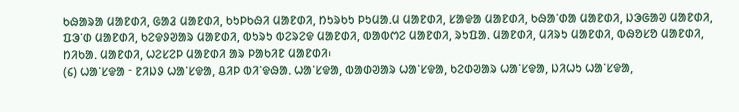ᱠᱷᱟᱨᱟ ᱢᱟᱱᱰᱤ, ᱜᱟᱲ ᱢᱟᱱᱰᱤ, ᱠᱩᱞᱠᱷᱤ ᱢᱟᱱᱰᱤ, ᱴᱩᱨᱠᱩ ᱞᱩᱢᱟᱹᱢ ᱢᱟᱱᱰᱤ, ᱥᱟᱫᱟ ᱢᱟᱱᱰᱤ, ᱠᱷᱟᱸᱰᱟ ᱢᱟᱱᱰᱤ, ᱡᱳᱜᱟᱣ ᱢᱟᱱᱰᱤ, ᱯᱳᱸᱰ ᱢᱟᱱᱰᱤ, ᱠᱮᱫᱽᱣᱟᱨ ᱢᱟᱱᱰᱤ, ᱵᱩᱨᱩ ᱵᱮᱨᱮᱫ ᱢᱟᱱᱰᱤ, ᱵᱟᱵᱬᱮ ᱢᱟᱱᱰᱤ, ᱨᱩᱯᱟᱹ ᱢᱟᱱᱰᱤ, ᱢᱤᱨᱩ ᱢᱟᱱᱰᱤ, ᱵᱷᱚᱥᱚ ᱢᱟᱱᱰᱤ, ᱴᱤᱠᱟᱹ ᱢᱟᱱᱰᱤ, ᱦᱮᱥᱮᱞ ᱢᱟᱱᱰᱤ ᱟᱨ ᱞᱟᱠᱤᱱ ᱢᱟᱱᱰᱤ᱾
(᱔) ᱦᱟᱸᱥᱫᱟ ᱼ ᱱᱤᱡᱽ ᱦᱟᱸᱥᱫᱟ, ᱪᱤᱞ ᱵᱤᱸᱫᱷᱟᱹ ᱦᱟᱸᱥᱫᱟ, ᱵᱟᱰᱣᱟᱨ ᱦᱟᱸᱥᱫᱟ, ᱠᱮᱰᱣᱟᱨ ᱦᱟᱸᱥᱫᱟ, ᱡᱤᱦᱩ ᱦᱟᱸᱥᱫᱟ,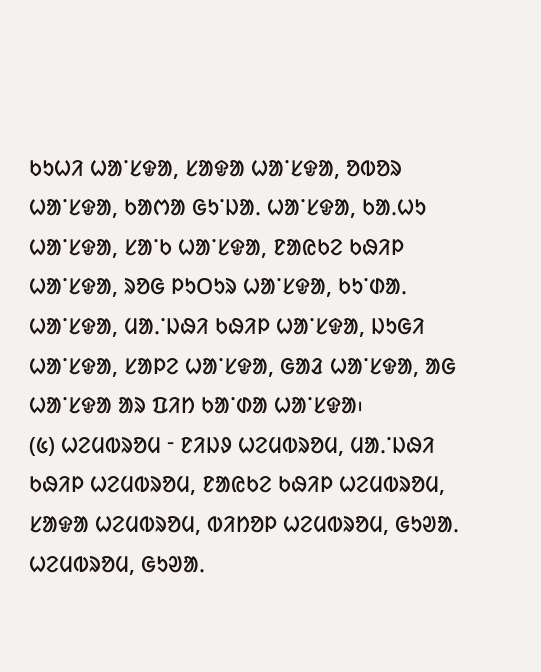ᱠᱩᱦᱤ ᱦᱟᱸᱥᱫᱟ, ᱥᱟᱫᱟ ᱦᱟᱸᱥᱫᱟ, ᱚᱵᱚᱨ ᱦᱟᱸᱥᱫᱟ, ᱠᱟᱬᱟ ᱜᱩᱸᱡᱟᱹ ᱦᱟᱸᱥᱫᱟ, ᱠᱟᱹᱦᱩ ᱦᱟᱸᱥᱫᱟ, ᱥᱟᱸᱠ ᱦᱟᱸᱥᱫᱟ, ᱱᱟᱭᱠᱮ ᱠᱷᱤᱞ ᱦᱟᱸᱥᱫᱟ, ᱨᱚᱜ ᱞᱩᱛᱩᱨ ᱦᱟᱸᱥᱫᱟ, ᱠᱩᱸᱰᱟᱹ ᱦᱟᱸᱥᱫᱟ, ᱢᱟᱹᱸᱡᱷᱤ ᱠᱷᱤᱞ ᱦᱟᱸᱥᱫᱟ, ᱡᱩᱜᱤ ᱦᱟᱸᱥᱫᱟ, ᱥᱟᱞᱮ ᱦᱟᱸᱥᱫᱟ, ᱜᱟᱲ ᱦᱟᱸᱥᱫᱟ, ᱟᱜ ᱦᱟᱸᱥᱫᱟ ᱟᱨ ᱯᱤᱴ ᱠᱟᱸᱰᱟ ᱦᱟᱸᱥᱫᱟ᱾
(᱕) ᱦᱮᱢᱵᱨᱚᱢ ᱼ ᱱᱤᱡᱽ ᱦᱮᱢᱵᱨᱚᱢ, ᱢᱟᱹᱸᱡᱷᱤ ᱠᱷᱤᱞ ᱦᱮᱢᱵᱨᱚᱢ, ᱱᱟᱭᱠᱮ ᱠᱷᱤᱞ ᱦᱮᱢᱵᱨᱚᱢ, ᱥᱟᱫᱟ ᱦᱮᱢᱵᱨᱚᱢ, ᱵᱤᱴᱚᱞ ᱦᱮᱢᱵᱨᱚᱢ, ᱜᱩᱣᱟᱹ ᱦᱮᱢᱵᱨᱚᱢ, ᱜᱩᱣᱟᱹ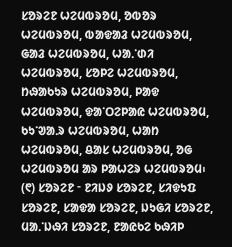ᱥᱚᱨᱮᱱ ᱦᱮᱢᱵᱨᱚᱢ, ᱚᱵᱚᱨ ᱦᱮᱢᱵᱨᱚᱢ, ᱵᱟᱫᱟᱲ ᱦᱮᱢᱵᱨᱚᱢ, ᱜᱟᱲ ᱦᱮᱢᱵᱨᱚᱢ, ᱦᱟᱹᱸᱰᱤ ᱦᱮᱢᱵᱨᱚᱢ, ᱥᱚᱞᱮ ᱦᱮᱢᱵᱨᱚᱢ, ᱴᱷᱟᱠᱩᱨ ᱦᱮᱢᱵᱨᱚᱢ, ᱞᱟᱫ ᱦᱮᱢᱵᱨᱚᱢ, ᱫᱟᱸᱛᱮᱞᱟᱭ ᱦᱮᱢᱵᱨᱚᱢ, ᱠᱩᱸᱣᱟᱹᱨ ᱦᱮᱢᱵᱨᱚᱢ, ᱦᱟᱴ ᱦᱮᱢᱵᱨᱚᱢ, ᱪᱟᱥ ᱦᱮᱢᱵᱨᱚᱢ, ᱚᱜ ᱦᱮᱢᱵᱨᱚᱢ ᱟᱨ ᱞᱟᱦᱮᱨ ᱦᱮᱢᱵᱨᱚᱢ᱾
(᱖) ᱥᱚᱨᱮᱱ ᱼ ᱱᱤᱡᱽ ᱥᱚᱨᱮᱱ, ᱥᱤᱫᱩᱯ ᱥᱚᱨᱮᱱ, ᱥᱟᱫᱟ ᱥᱚᱨᱮᱱ, ᱡᱩᱜᱤ ᱥᱚᱨᱮᱱ, ᱢᱟᱹᱸᱡᱷᱤ ᱥᱚᱨᱮᱱ, ᱱᱟᱭᱠᱮ ᱠᱷᱤᱞ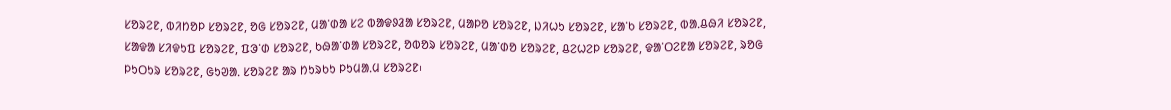ᱥᱚᱨᱮᱱ, ᱵᱤᱴᱚᱞ ᱥᱚᱨᱮᱱ, ᱚᱜ ᱥᱚᱨᱮᱱ, ᱢᱟᱸᱰᱟ ᱥᱮ ᱵᱟᱫᱽᱲᱟ ᱥᱚᱨᱮᱱ, ᱢᱟᱞᱚ ᱥᱚᱨᱮᱱ, ᱡᱤᱦᱩ ᱥᱚᱨᱮᱱ, ᱥᱟᱸᱠ ᱥᱚᱨᱮᱱ, ᱵᱟᱹᱪᱷᱤ ᱥᱚᱨᱮᱱ, ᱥᱟᱫᱟ ᱥᱤᱫᱩᱯ ᱥᱚᱨᱮᱱ, ᱯᱳᱸᱰ ᱥᱚᱨᱮᱱ, ᱠᱷᱟᱸᱰᱟ ᱥᱚᱨᱮᱱ, ᱚᱵᱚᱨ ᱥᱚᱨᱮᱱ, ᱢᱟᱸᱰᱚ ᱥᱚᱨᱮᱱ, ᱪᱮᱦᱮᱞ ᱥᱚᱨᱮᱱ, ᱫᱟᱸᱛᱮᱱᱟ ᱥᱚᱨᱮᱱ, ᱨᱚᱜ ᱞᱩᱛᱩᱨ ᱥᱚᱨᱮᱱ, ᱜᱩᱣᱟᱹ ᱥᱚᱨᱮᱱ ᱟᱨ ᱴᱩᱨᱠᱩ ᱞᱩᱢᱟᱹᱢ ᱥᱚᱨᱮᱱ᱾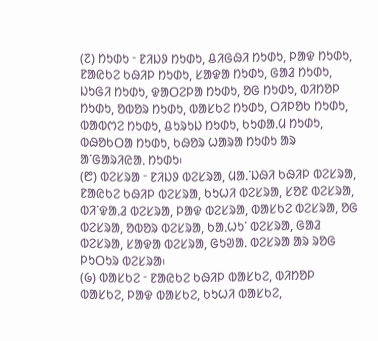(᱗) ᱴᱩᱰᱩ ᱼ ᱱᱤᱡᱽ ᱴᱩᱰᱩ, ᱪᱤᱜᱷᱤ ᱴᱩᱰᱩ, ᱞᱟᱫ ᱴᱩᱰᱩ, ᱱᱟᱭᱠᱮ ᱠᱷᱤᱞ ᱴᱩᱰᱩ, ᱥᱟᱫᱟ ᱴᱩᱰᱩ, ᱜᱟᱲ ᱴᱩᱰᱩ, ᱡᱩᱜᱤ ᱴᱩᱰᱩ, ᱫᱟᱛᱮᱞᱟ ᱴᱩᱰᱩ, ᱚᱜ ᱴᱩᱰᱩ, ᱵᱤᱴᱚᱞ ᱴᱩᱰᱩ, ᱚᱵᱚᱨ ᱴᱩᱰᱩ, ᱵᱟᱥᱠᱮ ᱴᱩᱰᱩ, ᱛᱤᱞᱚᱠ ᱴᱩᱰᱩ, ᱵᱟᱵᱬᱮ ᱴᱩᱰᱩ, ᱪᱩᱨᱩᱡ ᱴᱩᱰᱩ, ᱠᱩᱰᱟᱹᱢ ᱴᱩᱰᱩ, ᱵᱷᱚᱠᱛᱟ ᱴᱩᱰᱩ, ᱠᱷᱚᱨ ᱦᱟᱨᱟ ᱴᱩᱰᱩ ᱟᱨ ᱟᱸᱜᱟᱨᱤᱭᱟᱹ ᱴᱩᱰᱩ᱾
(᱘) ᱵᱮᱥᱨᱟ ᱼ ᱱᱤᱡᱽ ᱵᱮᱥᱨᱟ, ᱢᱟᱹᱸᱡᱷᱤ ᱠᱷᱤᱞ ᱵᱮᱥᱨᱟ, ᱱᱟᱭᱠᱮ ᱠᱷᱤᱞ ᱵᱮᱥᱨᱟ, ᱠᱩᱦᱤ ᱵᱮᱥᱨᱟ, ᱥᱚᱱ ᱵᱮᱥᱨᱟ, ᱵᱤᱸᱫᱟᱹᱲ ᱵᱮᱥᱨᱟ, ᱞᱟᱫ ᱵᱮᱥᱨᱟ, ᱵᱟᱥᱠᱮ ᱵᱮᱥᱨᱟ, ᱚᱜ ᱵᱮᱥᱨᱟ, ᱚᱵᱚᱨ ᱵᱮᱥᱨᱟ, ᱠᱟᱹᱦᱩᱸ ᱵᱮᱥᱨᱟ, ᱜᱟᱲ ᱵᱮᱥᱨᱟ, ᱥᱟᱫᱟ ᱵᱮᱥᱨᱟ, ᱜᱩᱣᱟᱹ ᱵᱮᱥᱨᱟ ᱟᱨ ᱨᱚᱜ ᱞᱩᱛᱩᱨ ᱵᱮᱥᱨᱟ᱾
(᱙) ᱵᱟᱥᱠᱮ ᱼ ᱱᱟᱭᱠᱮ ᱠᱷᱤᱞ ᱵᱟᱥᱠᱮ, ᱵᱤᱴᱚᱞ ᱵᱟᱥᱠᱮ, ᱞᱟᱫ ᱵᱟᱥᱠᱮ, ᱠᱩᱦᱤ ᱵᱟᱥᱠᱮ,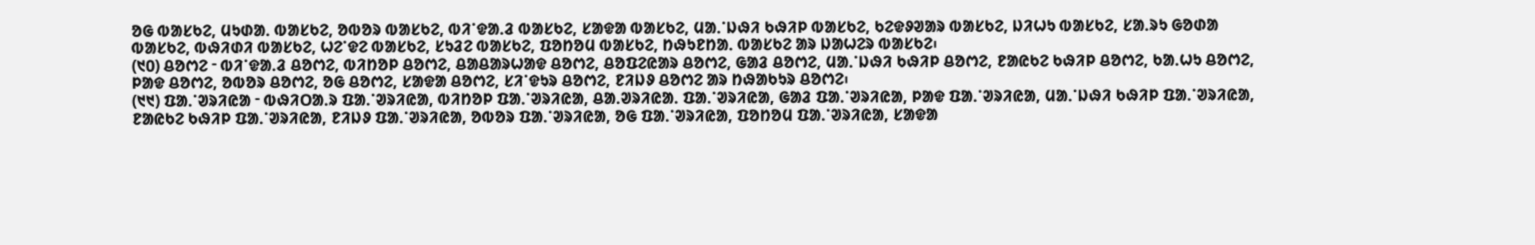ᱚᱜ ᱵᱟᱥᱠᱮ, ᱢᱩᱰᱟᱹ ᱵᱟᱥᱠᱮ, ᱚᱵᱚᱨ ᱵᱟᱥᱠᱮ, ᱵᱤᱸᱫᱟᱹᱲ ᱵᱟᱥᱠᱮ, ᱥᱟᱫᱟ ᱵᱟᱥᱠᱮ, ᱢᱟᱹᱸᱡᱷᱤ ᱠᱷᱤᱞ ᱵᱟᱥᱠᱮ, ᱠᱮᱫᱽᱣᱟᱨ ᱵᱟᱥᱠᱮ, ᱡᱤᱦᱩ ᱵᱟᱥᱠᱮ, ᱥᱟᱹᱨᱩ ᱜᱚᱰᱟ ᱵᱟᱥᱠᱮ, ᱵᱷᱤᱰᱤ ᱵᱟᱥᱠᱮ, ᱦᱮᱸᱫᱮ ᱵᱟᱥᱠᱮ, ᱥᱩᱲᱮ ᱵᱟᱥᱠᱮ, ᱯᱚᱴᱚᱢ ᱵᱟᱥᱠᱮ, ᱴᱷᱩᱱᱴᱟᱹ ᱵᱟᱥᱠᱮ ᱟᱨ ᱡᱟᱦᱮᱨ ᱵᱟᱥᱠᱮ᱾
(᱑᱐) ᱪᱚᱬᱮ ᱼ ᱵᱤᱸᱫᱟᱹᱲ ᱪᱚᱬᱮ, ᱵᱤᱴᱚᱞ ᱪᱚᱬᱮ, ᱪᱟᱪᱟᱨᱦᱟᱫ ᱪᱚᱬᱮ, ᱪᱚᱯᱮᱭᱟᱨ ᱪᱚᱬᱮ, ᱜᱟᱲ ᱪᱚᱬᱮ, ᱢᱟᱹᱸᱡᱷᱤ ᱠᱷᱤᱞ ᱪᱚᱬᱮ, ᱱᱟᱭᱠᱮ ᱠᱷᱤᱞ ᱪᱚᱬᱮ, ᱠᱟᱹᱦᱩ ᱪᱚᱬᱮ, ᱞᱟᱫ ᱪᱚᱬᱮ, ᱚᱵᱚᱨ ᱪᱚᱬᱮ, ᱚᱜ ᱪᱚᱬᱮ, ᱥᱟᱫᱟ ᱪᱚᱬᱮ, ᱥᱤᱸᱫᱩᱨ ᱪᱚᱬᱮ, ᱱᱤᱡᱽ ᱪᱚᱬᱮ ᱟᱨ ᱴᱷᱟᱠᱩᱨ ᱪᱚᱬᱮ᱾
(᱑᱑) ᱯᱟᱹᱸᱣᱨᱤᱭᱟ ᱼ ᱵᱷᱤᱛᱟᱹᱨ ᱯᱟᱹᱸᱣᱨᱤᱭᱟ, ᱵᱤᱴᱚᱞ ᱯᱟᱹᱸᱣᱨᱤᱭᱟ, ᱪᱟᱹᱣᱨᱤᱭᱟᱹ ᱯᱟᱹᱸᱣᱨᱤᱭᱟ, ᱜᱟᱲ ᱯᱟᱹᱸᱣᱨᱤᱭᱟ, ᱞᱟᱫ ᱯᱟᱹᱸᱣᱨᱤᱭᱟ, ᱢᱟᱹᱸᱡᱷᱤ ᱠᱷᱤᱞ ᱯᱟᱹᱸᱣᱨᱤᱭᱟ, ᱱᱟᱭᱠᱮ ᱠᱷᱤᱞ ᱯᱟᱹᱸᱣᱨᱤᱭᱟ, ᱱᱤᱡᱽ ᱯᱟᱹᱸᱣᱨᱤᱭᱟ, ᱚᱵᱚᱨ ᱯᱟᱹᱸᱣᱨᱤᱭᱟ, ᱚᱜ ᱯᱟᱹᱸᱣᱨᱤᱭᱟ, ᱯᱚᱴᱚᱢ ᱯᱟᱹᱸᱣᱨᱤᱭᱟ, ᱥᱟᱫᱟ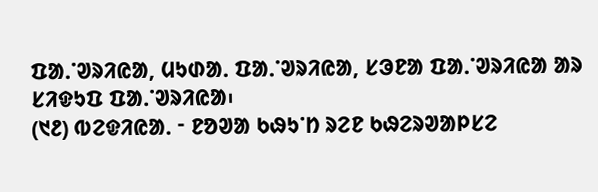ᱯᱟᱹᱸᱣᱨᱤᱭᱟ, ᱢᱩᱰᱟᱹ ᱯᱟᱹᱸᱣᱨᱤᱭᱟ, ᱥᱳᱱᱟ ᱯᱟᱹᱸᱣᱨᱤᱭᱟ ᱟᱨ ᱥᱤᱫᱩᱯ ᱯᱟᱹᱸᱣᱨᱤᱭᱟ᱾
(᱑᱒) ᱵᱮᱫᱤᱭᱟᱹ ᱼ ᱱᱚᱣᱟ ᱠᱷᱩᱸᱴ ᱨᱮᱱ ᱠᱷᱮᱨᱣᱟᱞᱥᱮ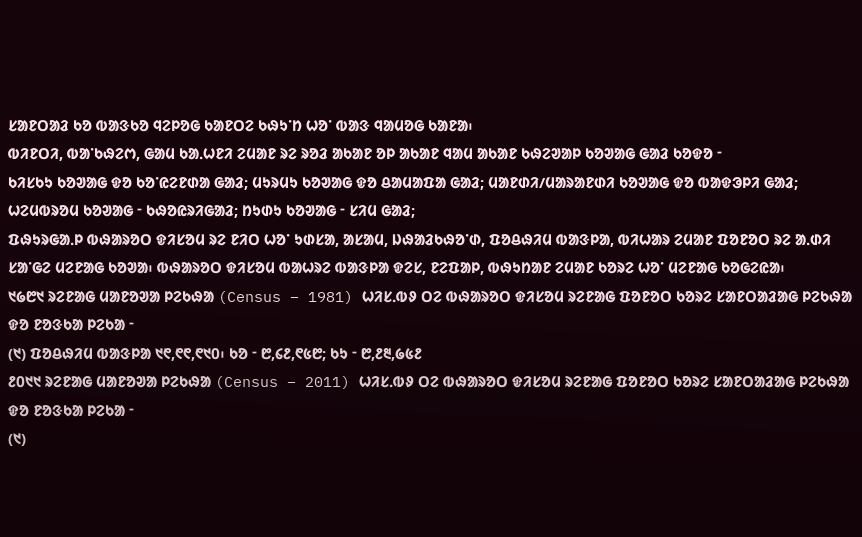ᱥᱟᱱᱛᱟᱲ ᱠᱚ ᱵᱟᱝᱠᱚ ᱧᱮᱞᱚᱜ ᱠᱟᱱᱛᱮ ᱠᱷᱩᱸᱴ ᱦᱚᱸ ᱵᱟᱝ ᱧᱟᱢᱚᱜ ᱠᱟᱱᱟ᱾
ᱵᱤᱱᱛᱤ, ᱵᱟᱸᱠᱷᱮᱬ, ᱜᱟᱢ ᱠᱟᱹᱦᱱᱤ ᱮᱢᱟᱱ ᱨᱮ ᱨᱚᱲ ᱟᱠᱟᱱ ᱚᱞ ᱟᱠᱟᱱ ᱧᱟᱢ ᱟᱠᱟᱱ ᱠᱷᱮᱣᱟᱞ ᱠᱚᱣᱟᱜ ᱜᱟᱲ ᱠᱚᱫᱚ ᱼ
ᱠᱤᱥᱠᱩ ᱠᱚᱣᱟᱜ ᱫᱚ ᱠᱚᱸᱭᱮᱱᱰᱟ ᱜᱟᱲ; ᱢᱩᱨᱢᱩ ᱠᱚᱣᱟᱜ ᱫᱚ ᱪᱟᱢᱟᱯᱟ ᱜᱟᱲ; ᱢᱟᱱᱰᱤ/ᱢᱟᱨᱟᱱᱰᱤ ᱠᱚᱣᱟᱜ ᱫᱚ ᱵᱟᱫᱳᱞᱤ ᱜᱟᱲ; ᱦᱮᱢᱵᱨᱚᱢ ᱠᱚᱣᱟᱜ ᱼ ᱠᱷᱚᱭᱨᱤᱜᱟᱲ; ᱴᱩᱰᱩ ᱠᱚᱣᱟᱜ ᱼ ᱥᱤᱢ ᱜᱟᱲ;
ᱯᱷᱩᱨᱜᱟᱹᱞ ᱵᱷᱟᱨᱚᱛ ᱫᱤᱥᱚᱢ ᱨᱮ ᱱᱤᱛ ᱦᱚᱸ ᱩᱰᱥᱟ, ᱟᱥᱟᱢ, ᱡᱷᱟᱲᱠᱷᱚᱸᱰ, ᱯᱚᱪᱷᱤᱢ ᱵᱟᱝᱞᱟ, ᱵᱤᱦᱟᱨ ᱮᱢᱟᱱ ᱯᱚᱱᱚᱛ ᱨᱮ ᱟᱹᱰᱤ ᱥᱟᱸᱜᱮ ᱢᱮᱱᱟᱜ ᱠᱚᱣᱟ᱾ ᱵᱷᱟᱨᱚᱛ ᱫᱤᱥᱚᱢ ᱵᱟᱦᱨᱮ ᱵᱟᱝᱞᱟ ᱫᱮᱥ, ᱱᱮᱯᱟᱞ, ᱵᱷᱩᱴᱟᱱ ᱮᱢᱟᱱ ᱠᱚᱨᱮ ᱦᱚᱸ ᱢᱮᱱᱟᱜ ᱠᱚᱜᱮᱭᱟ᱾
᱑᱙᱘᱑ ᱨᱮᱱᱟᱜ ᱢᱟᱱᱚᱣᱟ ᱞᱮᱠᱷᱟ (Census – 1981) ᱦᱤᱥᱹᱵᱽ ᱛᱮ ᱵᱷᱟᱨᱚᱛ ᱫᱤᱥᱚᱢ ᱨᱮᱱᱟᱜ ᱯᱚᱱᱚᱛ ᱠᱚᱨᱮ ᱥᱟᱱᱛᱟᱲᱟᱜ ᱞᱮᱠᱷᱟ ᱫᱚ ᱱᱚᱝᱠᱟ ᱞᱮᱠᱟ ᱼ
(᱑) ᱯᱚᱪᱷᱤᱢ ᱵᱟᱝᱞᱟ ᱑᱖,᱖᱖,᱖᱑᱐᱾ ᱠᱚ ᱼ ᱘,᱔᱒,᱖᱕᱘; ᱠᱩ ᱼ ᱘,᱒᱓,᱙᱕᱒
᱒᱐᱑᱑ ᱨᱮᱱᱟᱜ ᱢᱟᱱᱚᱣᱟ ᱞᱮᱠᱷᱟ (Census – 2011) ᱦᱤᱥᱹᱵᱽ ᱛᱮ ᱵᱷᱟᱨᱚᱛ ᱫᱤᱥᱚᱢ ᱨᱮᱱᱟᱜ ᱯᱚᱱᱚᱛ ᱠᱚᱨᱮ ᱥᱟᱱᱛᱟᱲᱟᱜ ᱞᱮᱠᱷᱟ ᱫᱚ ᱱᱚᱝᱠᱟ ᱞᱮᱠᱟ ᱼ
(᱑)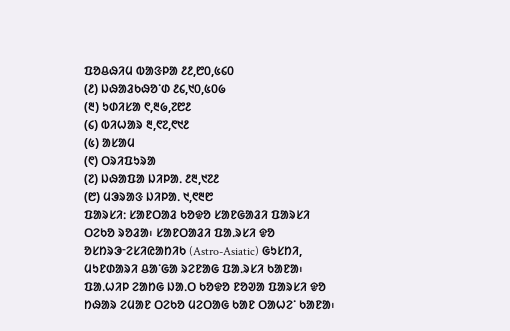ᱯᱚᱪᱷᱤᱢ ᱵᱟᱝᱞᱟ ᱒᱒,᱘᱐,᱕᱔᱐
(᱒) ᱡᱷᱟᱲᱠᱷᱚᱸᱰ ᱒᱔,᱑᱐,᱕᱐᱙
(᱓) ᱩᱰᱤᱥᱟ ᱖,᱓᱙,᱗᱘᱒
(᱔) ᱵᱤᱦᱟᱨ ᱓,᱖᱗,᱖᱑᱒
(᱕) ᱟᱥᱟᱢ
(᱖) ᱛᱨᱤᱯᱩᱨᱟ
(᱗) ᱡᱷᱟᱯᱟ ᱡᱤᱞᱟᱹ ᱒᱓,᱑᱗᱒
(᱘) ᱢᱳᱨᱟᱝ ᱡᱤᱞᱟᱹ ᱑,᱖᱓᱘
ᱯᱟᱨᱥᱤᱺ ᱥᱟᱱᱛᱟᱲ ᱠᱚᱫᱚ ᱥᱟᱱᱜᱟᱲᱤ ᱯᱟᱨᱥᱤ ᱛᱮᱠᱚ ᱨᱚᱲᱟ᱾ ᱥᱟᱱᱛᱟᱲᱤ ᱯᱟᱹᱨᱥᱤ ᱫᱚ ᱚᱥᱴᱨᱳᱼᱮᱥᱤᱭᱟᱴᱤᱠ (Astro-Asiatic) ᱜᱩᱥᱴᱤ, ᱢᱩᱱᱰᱟᱨᱤ ᱪᱟᱸᱜᱟ ᱨᱮᱱᱟᱜ ᱯᱟᱹᱨᱥᱤ ᱠᱟᱱᱟ᱾ ᱯᱟᱹᱦᱤᱞ ᱮᱟᱴᱜ ᱡᱟᱹᱛ ᱠᱚᱫᱚ ᱱᱚᱣᱟ ᱯᱟᱨᱥᱤ ᱫᱚ ᱴᱷᱟᱨ ᱮᱢᱟᱱ ᱛᱮᱠᱚ ᱢᱮᱛᱟᱜ ᱠᱟᱱ ᱛᱟᱦᱮᱸ ᱠᱟᱱᱟ᱾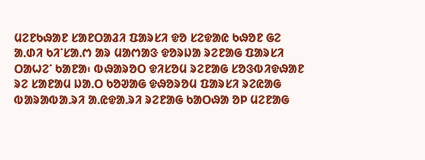ᱢᱮᱱᱠᱷᱟᱱ ᱥᱟᱱᱛᱟᱲᱤ ᱯᱟᱨᱥᱤ ᱫᱚ ᱥᱮᱫᱟᱭ ᱠᱷᱚᱱ ᱜᱮ ᱟᱹᱰᱤ ᱠᱤᱸᱥᱟᱹᱬ ᱟᱨ ᱢᱟᱬᱟᱝ ᱫᱚᱨᱡᱟ ᱨᱮᱱᱟᱜ ᱯᱟᱨᱥᱤ ᱛᱟᱦᱮᱸ ᱠᱟᱱᱟ᱾ ᱵᱷᱟᱨᱚᱛ ᱫᱤᱥᱚᱢ ᱨᱮᱱᱟᱜ ᱥᱚᱝᱵᱤᱫᱷᱟᱱ ᱨᱮ ᱥᱟᱱᱟᱢ ᱡᱟᱹᱛ ᱠᱚᱣᱟᱜ ᱫᱷᱚᱨᱚᱢ ᱯᱟᱨᱥᱤ ᱨᱮᱭᱟᱜ ᱵᱟᱨᱟᱵᱟᱹᱨᱤ ᱟᱹᱭᱫᱟᱹᱨᱤ ᱨᱮᱱᱟᱜ ᱠᱟᱛᱷᱟ ᱚᱞ ᱢᱮᱱᱟᱜ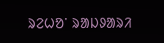ᱨᱮᱦᱚᱸ ᱨᱟᱡᱽᱟᱨᱤ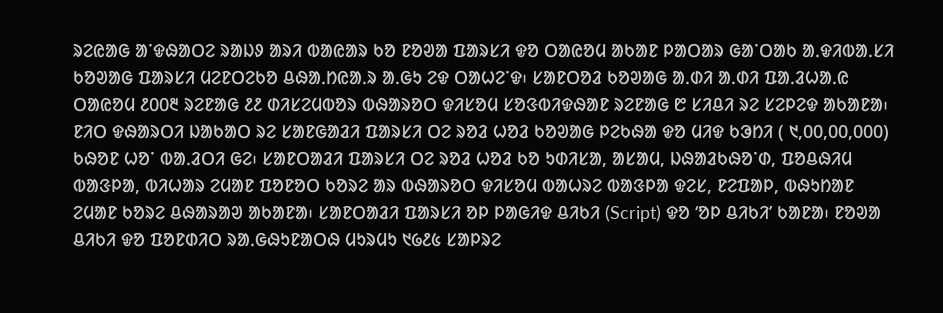ᱨᱮᱭᱟᱜ ᱟᱸᱫᱷᱟᱛᱮ ᱨᱟᱡᱽ ᱟᱨᱤ ᱵᱟᱭᱟᱨ ᱠᱚ ᱱᱚᱣᱟ ᱯᱟᱨᱥᱤ ᱫᱚ ᱛᱟᱭᱚᱢ ᱟᱠᱟᱱ ᱞᱟᱛᱟᱨ ᱜᱟᱸᱛᱟᱠ ᱟᱹᱫᱤᱵᱟᱹᱥᱤ ᱠᱚᱣᱟᱜ ᱯᱟᱨᱥᱤ ᱢᱮᱱᱛᱮᱠᱚ ᱪᱷᱟᱹᱴᱭᱟᱹᱨ ᱟᱹᱜᱩ ᱮᱫ ᱛᱟᱦᱮᱸᱫ᱾ ᱥᱟᱱᱛᱚᱲ ᱠᱚᱣᱟᱜ ᱟᱹᱰᱤ ᱟᱹᱰᱤ ᱯᱟᱹᱲᱦᱟᱹᱭ ᱛᱟᱭᱚᱢ ᱒᱐᱐᱓ ᱨᱮᱱᱟᱜ ᱒᱒ ᱰᱤᱥᱮᱢᱵᱚᱨ ᱵᱷᱟᱨᱚᱛ ᱫᱤᱥᱚᱢ ᱥᱚᱝᱵᱤᱫᱷᱟᱱ ᱨᱮᱱᱟᱜ ᱘ ᱥᱤᱪᱤ ᱨᱮ ᱥᱮᱞᱮᱫ ᱟᱠᱟᱱᱟ᱾ ᱱᱤᱛ ᱫᱷᱟᱨᱛᱤ ᱡᱟᱠᱟᱛ ᱨᱮ ᱥᱟᱱᱜᱟᱲᱤ ᱯᱟᱨᱥᱤ ᱛᱮ ᱨᱚᱲ ᱦᱚᱲ ᱠᱚᱣᱟᱜ ᱞᱮᱠᱷᱟ ᱫᱚ ᱢᱤᱫ ᱠᱳᱴᱤ ( ᱑,00,00,000) ᱠᱷᱚᱱ ᱦᱚᱸ ᱵᱟᱹᱲᱛᱤ ᱜᱮ᱾ ᱥᱟᱱᱛᱟᱲᱤ ᱯᱟᱨᱥᱤ ᱛᱮ ᱨᱚᱲ ᱦᱚᱲ ᱠᱚ ᱩᱰᱤᱥᱟ, ᱟᱥᱟᱢ, ᱡᱷᱟᱲᱠᱷᱚᱸᱰ, ᱯᱚᱪᱷᱤᱢ ᱵᱟᱝᱞᱟ, ᱵᱤᱦᱟᱨ ᱮᱢᱟᱱ ᱯᱚᱱᱚᱛ ᱠᱚᱨᱮ ᱟᱨ ᱵᱷᱟᱨᱚᱛ ᱫᱤᱥᱚᱢ ᱵᱟᱦᱨᱮ ᱵᱟᱝᱞᱟ ᱫᱮᱥ, ᱱᱮᱯᱟᱞ, ᱵᱷᱩᱴᱟᱱ ᱮᱢᱟᱱ ᱠᱚᱨᱮ ᱪᱷᱟᱨᱟᱣ ᱟᱠᱟᱱᱟ᱾ ᱥᱟᱱᱛᱟᱲᱤ ᱯᱟᱨᱥᱤ ᱚᱞ ᱞᱟᱜᱤᱫ ᱪᱤᱠᱤ (Script) ᱫᱚ ‘ᱚᱞ ᱪᱤᱠᱤ’ ᱠᱟᱱᱟ᱾ ᱱᱚᱣᱟ ᱪᱤᱠᱤ ᱫᱚ ᱯᱚᱱᱰᱤᱛ ᱨᱟᱹᱜᱷᱩᱱᱟᱛᱷ ᱢᱩᱨᱢᱩ ᱑᱙᱒᱕ ᱥᱟᱞᱨᱮ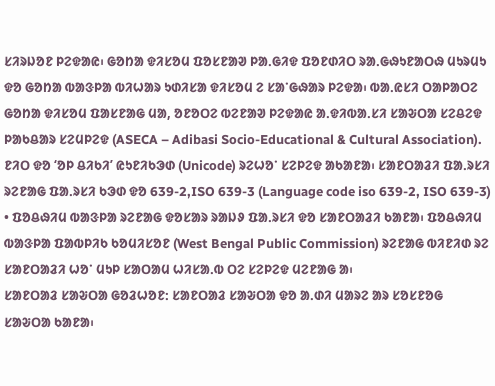ᱥᱤᱨᱡᱚᱱ ᱞᱮᱫᱟᱭ᱾ ᱜᱚᱴᱟ ᱫᱤᱥᱚᱢ ᱯᱚᱥᱱᱟᱣ ᱞᱟᱹᱜᱤᱫ ᱯᱚᱱᱰᱤᱛ ᱨᱟᱹᱜᱷᱩᱱᱟᱛᱷ ᱢᱩᱨᱢᱩ ᱫᱚ ᱜᱚᱴᱟ ᱵᱟᱝᱞᱟ ᱵᱤᱦᱟᱨ ᱩᱰᱤᱥᱟ ᱫᱤᱥᱚᱢ ᱮ ᱥᱟᱸᱜᱷᱟᱨ ᱞᱮᱫᱟ᱾ ᱵᱟᱹᱭᱥᱤ ᱛᱟᱞᱟᱛᱮ ᱜᱚᱴᱟ ᱫᱤᱥᱚᱢ ᱯᱟᱥᱱᱟᱜ ᱢᱟ, ᱚᱱᱚᱛᱮ ᱵᱮᱱᱟᱣ ᱞᱮᱫᱟᱭ ᱟᱹᱫᱤᱵᱟᱹᱥᱤ ᱥᱟᱶᱛᱟ ᱥᱮᱪᱮᱫ ᱞᱟᱠᱪᱟᱨ ᱥᱮᱢᱞᱮᱫ (ASECA – Adibasi Socio-Educational & Cultural Association). ᱱᱤᱛ ᱫᱚ ‘ᱚᱞ ᱪᱤᱠᱤ’ ᱭᱩᱱᱤᱠᱳᱰ (Unicode) ᱨᱮᱦᱚᱸ ᱥᱮᱞᱮᱫ ᱟᱠᱟᱱᱟ᱾ ᱥᱟᱱᱛᱟᱲᱤ ᱯᱟᱹᱨᱥᱤ ᱨᱮᱱᱟᱜ ᱯᱟᱹᱨᱥᱤ ᱠᱳᱰ ᱫᱚ 639-2,ISO 639-3 (Language code iso 639-2, ISO 639-3)
• ᱯᱚᱪᱷᱤᱢ ᱵᱟᱝᱞᱟ ᱨᱮᱱᱟᱜ ᱫᱚᱥᱟᱨ ᱨᱟᱡᱽ ᱯᱟᱹᱨᱥᱤ ᱫᱚ ᱥᱟᱱᱛᱟᱲᱤ ᱠᱟᱱᱟ᱾ ᱯᱚᱪᱷᱤᱢ ᱵᱟᱝᱞᱟ ᱯᱟᱵᱞᱤᱠ ᱠᱚᱢᱤᱥᱚᱱ (West Bengal Public Commission) ᱨᱮᱱᱟᱜ ᱵᱤᱱᱤᱰ ᱨᱮ ᱥᱟᱱᱛᱟᱲᱤ ᱦᱚᱸ ᱢᱩᱞ ᱥᱟᱛᱟᱢ ᱦᱤᱥᱟᱹᱵ ᱛᱮ ᱥᱮᱞᱮᱫ ᱢᱮᱱᱟᱜ ᱟ᱾
ᱥᱟᱱᱛᱟᱲ ᱥᱟᱶᱛᱟ ᱜᱚᱲᱦᱚᱱᱺ ᱥᱟᱱᱛᱟᱲ ᱥᱟᱶᱛᱟ ᱫᱚ ᱟᱹᱰᱤ ᱢᱟᱨᱮ ᱟᱨ ᱥᱚᱥᱱᱚᱜ ᱥᱟᱶᱛᱟ ᱠᱟᱱᱟ᱾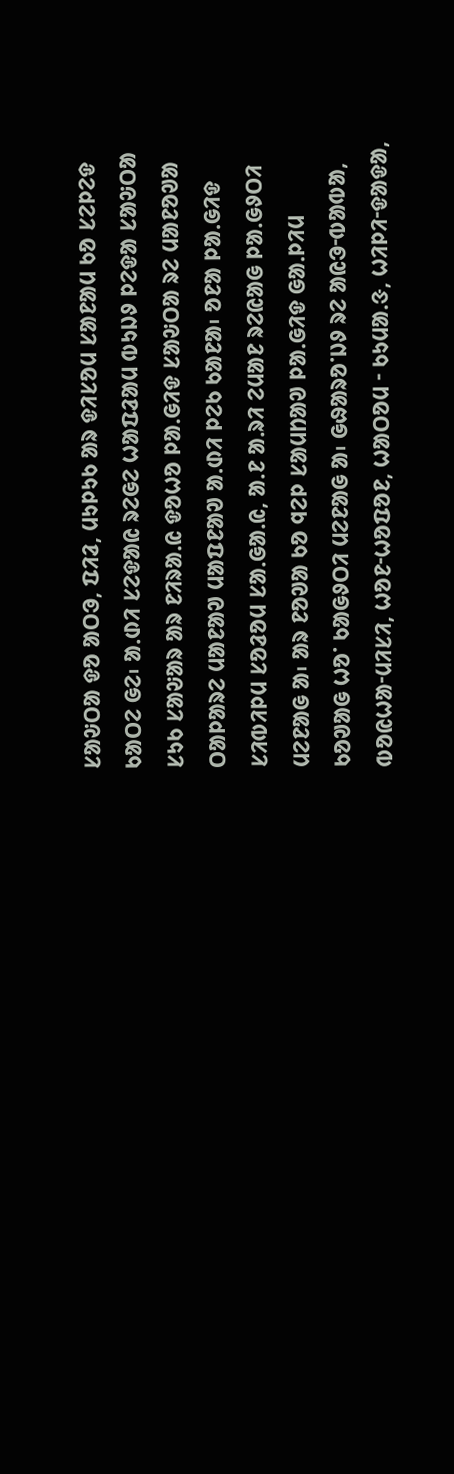ᱥᱟᱶᱛᱟ ᱫᱚ ᱟᱛᱳ, ᱯᱤᱲ, ᱢᱩᱞᱩᱠ ᱟᱨ ᱫᱤᱥᱚᱢ ᱥᱟᱱᱟᱢ ᱠᱚ ᱥᱮᱞᱮᱫ ᱠᱟᱛᱮ ᱜᱮ᱾ ᱟᱹᱰᱤ ᱥᱮᱫᱟᱭ ᱨᱮᱜᱮ ᱦᱟᱯᱲᱟᱢ ᱵᱩᱡᱽ ᱞᱮᱫᱟ ᱥᱟᱶᱛᱟ ᱥᱩᱠ ᱥᱟᱶᱟᱨ ᱟᱨ ᱱᱤᱨᱟᱹᱭ ᱫᱚᱦᱚ ᱞᱟᱹᱜᱤᱫ ᱥᱟᱶᱛᱟ ᱨᱮ ᱢᱟᱱᱚᱣᱟ ᱛᱟᱞᱟᱨᱮ ᱢᱟᱱᱟᱣ ᱢᱟᱯᱱᱟᱣ ᱟᱹᱰᱤ ᱞᱮᱠ ᱠᱟᱱᱟ᱾ ᱚᱱᱟ ᱞᱟᱹᱜᱤᱫ ᱥᱤᱵᱤᱞᱢ ᱥᱚᱲᱚᱢ ᱥᱟᱹᱜᱟᱹᱭ, ᱟᱹᱱ ᱟᱹᱨᱤ ᱮᱢᱟᱱ ᱨᱮᱭᱟᱜ ᱞᱟᱹᱜᱽᱛᱤ ᱢᱮᱱᱟᱜ ᱟ᱾ ᱟᱨ ᱱᱚᱣᱟ ᱠᱚ ᱧᱮᱞ ᱥᱟᱢᱴᱟᱣ ᱞᱟᱹᱜᱤᱫ ᱜᱟᱹᱞᱤᱢ ᱠᱚᱣᱟᱜ ᱦᱚᱸ ᱠᱟᱜᱽᱛᱤ ᱢᱮᱱᱟᱜ ᱟ᱾ ᱜᱷᱟᱨᱚᱸᱡᱽ ᱨᱮ ᱟᱭᱳᱼᱵᱟᱵᱟ, ᱵᱚᱭᱦᱟᱼᱢᱤᱥᱤ, ᱦᱚᱱᱼᱦᱚᱯᱚᱱ, ᱦᱟᱛᱚᱢ ᱼ ᱠᱩᱢᱟᱹᱝ, ᱦᱤᱞᱤᱼᱫᱟᱫᱟ,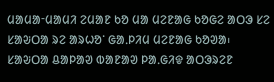ᱢᱟᱢᱟᱼᱢᱟᱢᱤ ᱮᱢᱟᱱ ᱠᱚ ᱢᱟ ᱢᱮᱱᱟᱜ ᱠᱚᱜᱮ ᱟᱛᱳ ᱥᱮ ᱥᱟᱶᱛᱟ ᱨᱮ ᱟᱨᱦᱚᱸ ᱜᱟᱹᱞᱤᱢ ᱢᱮᱱᱟᱜ ᱠᱚᱣᱟ᱾
ᱥᱟᱶᱛᱟ ᱪᱟᱞᱟᱣ ᱵᱟᱱᱟᱣ ᱞᱟᱹᱜᱤᱫ ᱟᱛᱳᱨᱮᱱ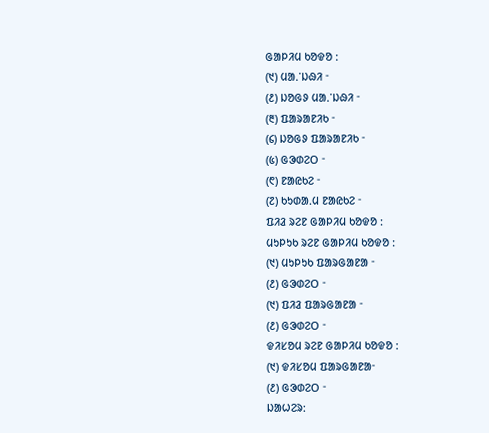ᱜᱟᱞᱤᱢ ᱠᱚᱫᱚ ᱺ
(᱑) ᱢᱟᱹᱸᱡᱷᱤ ᱼ
(᱒) ᱡᱚᱜᱽ ᱢᱟᱹᱸᱡᱷᱤ ᱼ
(᱓) ᱯᱟᱨᱟᱱᱤᱠ ᱼ
(᱔) ᱡᱚᱜᱽ ᱯᱟᱨᱟᱱᱤᱠ ᱼ
(᱕) ᱜᱳᱰᱮᱛ ᱼ
(᱖) ᱱᱟᱭᱠᱮ ᱼ
(᱗) ᱠᱩᱰᱟᱹᱢ ᱱᱟᱭᱠᱮ ᱼ
ᱯᱤᱲ ᱨᱮᱱ ᱜᱟᱞᱤᱢ ᱠᱚᱫᱚ ᱺ
ᱢᱩᱞᱩᱠ ᱨᱮᱱ ᱜᱟᱞᱤᱢ ᱠᱚᱫᱚ ᱺ
(᱑) ᱢᱩᱞᱩᱠ ᱯᱟᱨᱜᱟᱱᱟ ᱼ
(᱒) ᱜᱳᱰᱮᱛ ᱼ
(᱑) ᱯᱤᱲ ᱯᱟᱨᱜᱟᱱᱟ ᱼ
(᱒) ᱜᱳᱰᱮᱛ ᱼ
ᱫᱤᱥᱚᱢ ᱨᱮᱱ ᱜᱟᱞᱤᱢ ᱠᱚᱫᱚ ᱺ
(᱑) ᱫᱤᱥᱚᱢ ᱯᱟᱨᱜᱟᱱᱟᱼ
(᱒) ᱜᱳᱰᱮᱛ ᱼ
ᱡᱟᱦᱮᱨᱺ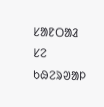ᱥᱟᱱᱛᱟᱲ ᱥᱮ ᱠᱷᱮᱨᱣᱟᱞ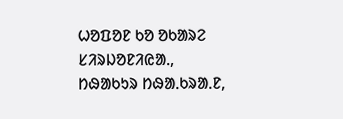ᱦᱚᱯᱚᱱ ᱠᱚ ᱚᱠᱟᱨᱮ ᱥᱤᱨᱡᱚᱱᱤᱭᱟᱹ, ᱴᱷᱟᱠᱩᱨ ᱴᱷᱟᱹᱠᱨᱟᱹᱱ,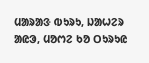ᱢᱟᱨᱟᱝ ᱵᱩᱨᱩ, ᱡᱟᱦᱮᱨ ᱟᱭᱳ, ᱢᱚᱬᱮ ᱠᱚ ᱛᱩᱨᱩᱭ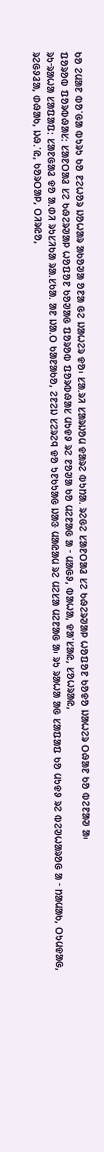ᱠᱚ ᱮᱢᱟᱱ ᱵᱚᱸᱜᱟ ᱵᱩᱨᱩ ᱠᱚ ᱱᱮᱦᱚᱨ ᱡᱚᱦᱟᱨ ᱟᱠᱚᱣᱟ ᱚᱱᱟ ᱜᱮ ᱡᱟᱦᱮᱨ ᱫᱚ᱾ ᱥᱟᱹᱨᱤ ᱥᱟᱨᱡᱚᱢ ᱫᱟᱨᱮ ᱵᱩᱴᱟᱹ ᱨᱮᱜᱮ ᱥᱟᱱᱛᱟᱲ ᱥᱮ ᱠᱷᱮᱨᱣᱟᱞ ᱦᱚᱯᱚᱱ ᱠᱚᱫᱚ ᱡᱟᱦᱮᱨ ᱛᱷᱟᱱ ᱠᱚ ᱵᱮᱱᱟᱣ ᱟ᱾
ᱯᱚᱨᱚᱵ ᱯᱚᱨᱵᱷᱟᱥᱺ ᱥᱟᱱᱛᱟᱲ ᱥᱮ ᱠᱷᱮᱨᱣᱟᱞ ᱦᱚᱯᱚᱱ ᱠᱚᱣᱟᱜ ᱯᱚᱨᱚᱵ ᱯᱚᱨᱵᱷᱟᱥ ᱢᱩᱫᱽ ᱨᱮ ᱱᱚᱣᱟ ᱠᱚ ᱢᱮᱱᱟᱜ ᱟ ᱼ ᱢᱟᱜᱽ, ᱵᱟᱦᱟ, ᱫᱟᱸᱥᱟᱭ, ᱥᱚᱦᱨᱟᱭ,
ᱨᱩᱼᱨᱟᱦᱟ ᱥᱟᱯᱟᱯᱺ ᱥᱟᱱᱜᱟᱲ ᱫᱚ ᱟᱹᱰᱤ ᱨᱩᱥᱤᱠᱟ ᱨᱟᱹᱥᱠᱟᱹ ᱟᱱ ᱡᱟᱹᱛ ᱠᱟᱱᱟᱠᱚ, ᱮᱱᱮᱡ ᱥᱮᱨᱮᱧ ᱫᱚ ᱩᱱᱠᱩᱟᱜ ᱡᱟᱝ ᱢᱟᱭᱟᱢ ᱨᱮ ᱢᱮᱥᱟ ᱢᱮᱱᱟᱜ ᱟ᱾ ᱨᱩ ᱨᱟᱦᱟ ᱟᱜ ᱥᱟᱯᱟᱯ ᱠᱚ ᱢᱩᱫᱽ ᱨᱮ ᱵᱮᱣᱦᱟᱨᱚᱜ ᱟ ᱼ ᱴᱟᱢᱟᱠ, ᱛᱩᱢᱫᱟᱜ, ᱨᱮᱜᱽᱲᱟ, ᱰᱷᱟᱠ, ᱡᱷᱹᱸᱭ, ᱠᱚᱨᱛᱟᱞ, ᱛᱤᱨᱭᱚ,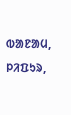ᱵᱟᱱᱟᱢ, ᱞᱤᱯᱩᱨ,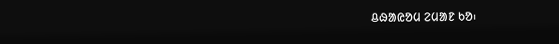ᱪᱷᱟᱭᱚᱢ ᱮᱢᱟᱱ ᱠᱚ᱾